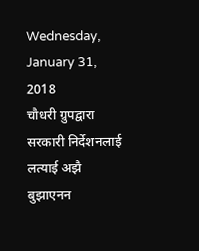Wednesday, January 31, 2018
चौधरी ग्रुपद्वारा सरकारी निर्देशनलाई लत्याई अझै बुझाएनन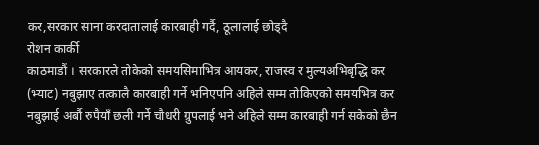कर,सरकार साना करदातालाई कारबाही गर्दै, ठूलालाई छोड्दै
रोशन कार्की
काठमाडौं । सरकारले तोकेको समयसिमाभित्र आयकर, राजस्व र मुल्यअभिबृद्धि कर (भ्याट) नबुझाए तत्कालै कारबाही गर्ने भनिएपनि अहिले सम्म तोकिएको समयभित्र कर नबुझाई अर्बौ रुपैयाँ छली गर्ने चौधरी ग्रुपलाई भने अहिले सम्म कारबाही गर्न सकेको छैन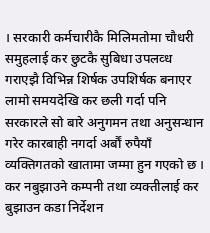। सरकारी कर्मचारीकै मिलिमतोमा चौधरी समुहलाई कर छुटकै सुबिधा उपलव्ध गराएझै विभिन्न शिर्षक उपशिर्षक बनाएर लामो समयदेखि कर छली गर्दा पनि सरकारले सो बारे अनुगमन तथा अनुसन्धान गरेर कारबाही नगर्दा अर्बौं रुपैयाँ व्यक्तिगतको खातामा जम्मा हुन गएको छ ।
कर नबुझाउने कम्पनी तथा व्यक्तीलाई कर बुझाउन कडा निर्देशन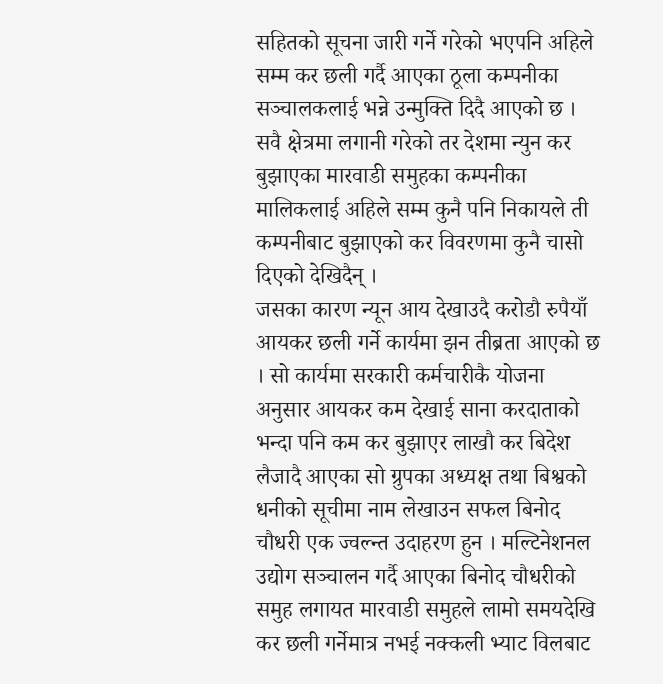सहितको सूचना जारी गर्ने गरेको भएपनि अहिले सम्म कर छली गर्दै आएका ठूला कम्पनीका सञ्चालकलाई भन्ने उन्मुक्ति दिदै आएको छ । सवै क्षेत्रमा लगानी गरेको तर देशमा न्युन कर बुझाएका मारवाडी समुहका कम्पनीका मालिकलाई अहिले सम्म कुनै पनि निकायले ती कम्पनीबाट बुझाएको कर विवरणमा कुनै चासो दिएको देखिदैन् ।
जसका कारण न्यून आय देखाउदै करोडौ रुपैयाँ आयकर छली गर्ने कार्यमा झन तीब्रता आएको छ । सो कार्यमा सरकारी कर्मचारीकै योजना अनुसार आयकर कम देखाई साना करदाताको भन्दा पनि कम कर बुझाएर लाखौ कर बिदेश लैजादै आएका सो ग्रुपका अध्यक्ष तथा बिश्वको धनीको सूचीमा नाम लेखाउन सफल बिनोद चौधरी एक ज्वल्न्त उदाहरण हुन । मल्टिनेशनल उद्योग सञ्चालन गर्दै आएका बिनोद चौधरीको समुह लगायत मारवाडी समुहले लामो समयदेखि कर छली गर्नेमात्र नभई नक्कली भ्याट विलबाट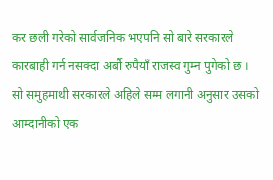कर छली गरेको सार्वजनिक भएपनि सो बारे सरकारले कारबाही गर्न नसक्दा अर्बौ रुपैयाँ राजस्व गुम्न पुगेको छ ।
सो समुहमाथी सरकारले अहिले सम्म लगानी अनुसार उसको आम्दानीको एक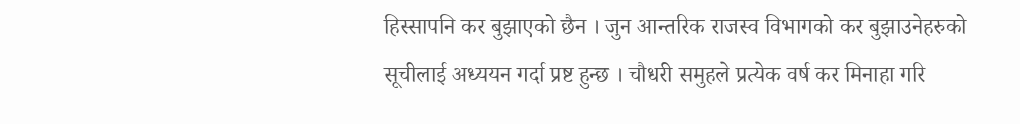हिस्सापनि कर बुझाएको छैन । जुन आन्तरिक राजस्व विभागको कर बुझाउनेहरुको सूचीलाई अध्ययन गर्दा प्रष्ट हुन्छ । चौधरी समुहले प्रत्येक वर्ष कर मिनाहा गरि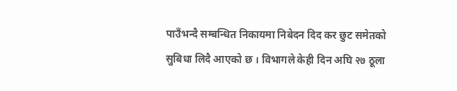पाउँभन्दै सम्बन्धित निकायमा निबेदन दिद कर छुट समेतको सुबिधा लिदै आएको छ । विभागले केही दिन अघि २७ ठूला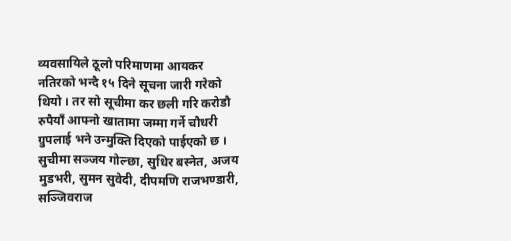व्यवसायिले ठूलो परिमाणमा आयकर नतिरको भन्दै १५ दिने सूचना जारी गरेको थियो । तर सो सूचीमा कर छली गरि करोडौ रुपैयाँ आफ्नो खातामा जम्मा गर्ने चौधरी ग्रुपलाई भने उन्मुक्ति दिएको पाईएको छ । सुचीमा सञ्जय गोल्छा, सुधिर बस्नेत, अजय मुडभरी, सुमन सुवेदी, दीपमणि राजभण्डारी, सञ्जिवराज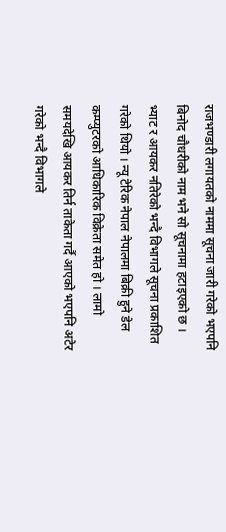राजभण्डारी लगायतको नाममा सूचना जारी गरेको भएपनि बिनोद चौधरीको नाम भने सो सूचनामा हटाइएको छ ।
भ्याट र आयकर नतिरेको भन्दै विभागले सूचना प्रकाशित गरेको थियो । न्यू टेरिक नेपाल नेपालमा बिक्री हुने डेल कम्प्युटरको आधिकारिक विक्रेता समेत हो । लामो समयदेखि आयकर तिर्न ताकेता गर्दै आएको भएपनि अटेर गरेको भन्दै विभागले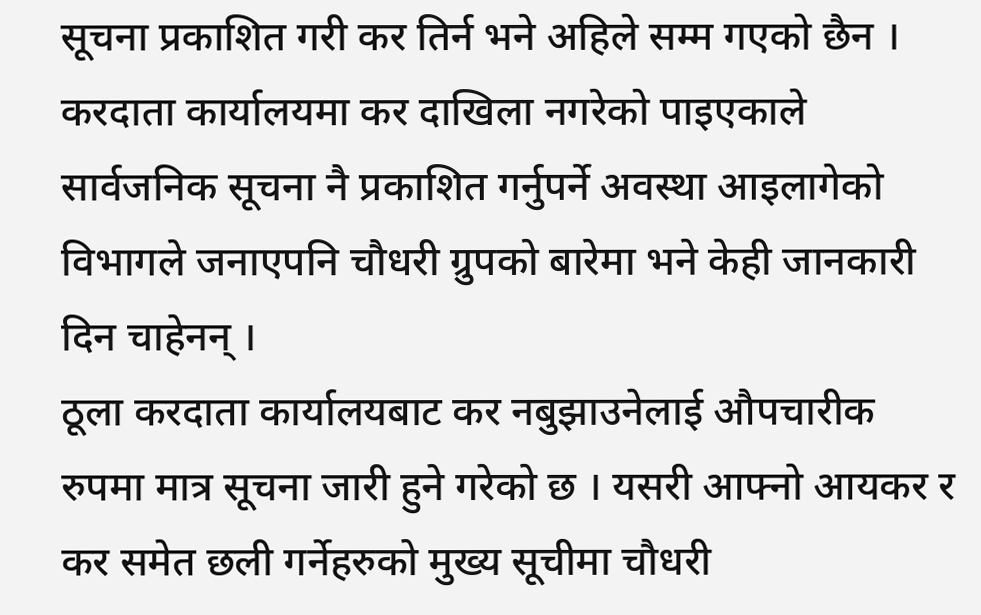सूचना प्रकाशित गरी कर तिर्न भने अहिले सम्म गएको छैन । करदाता कार्यालयमा कर दाखिला नगरेको पाइएकाले सार्वजनिक सूचना नै प्रकाशित गर्नुपर्ने अवस्था आइलागेको विभागले जनाएपनि चौधरी ग्रुपको बारेमा भने केही जानकारी दिन चाहेनन् ।
ठूला करदाता कार्यालयबाट कर नबुझाउनेलाई औपचारीक रुपमा मात्र सूचना जारी हुने गरेको छ । यसरी आफ्नो आयकर र कर समेत छली गर्नेहरुको मुख्य सूचीमा चौधरी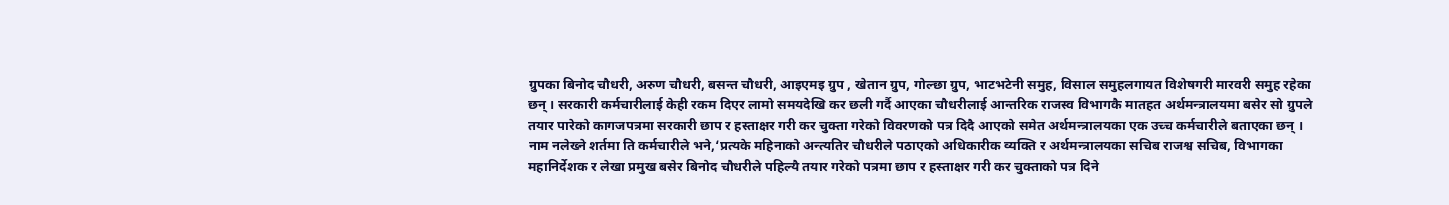ग्रुपका बिनोद चौधरी, अरुण चौधरी, बसन्त चौधरी, आइएमइ ग्रुप , खेतान ग्रुप, गोल्छा ग्रुप, भाटभटेनी समुह, विसाल समुहलगायत विशेषगरी मारवरी समुह रहेका छन् । सरकारी कर्मचारीलाई केही रकम दिएर लामो समयदेखि कर छली गर्दै आएका चौधरीलाई आन्तरिक राजस्व विभागकै मातहत अर्थमन्त्रालयमा बसेर सो ग्रुपले तयार पारेको कागजपत्रमा सरकारी छाप र हस्ताक्षर गरी कर चुक्ता गरेको विवरणको पत्र दिदै आएको समेत अर्थमन्त्रालयका एक उच्च कर्मचारीले बताएका छन् ।
नाम नलेख्ने शर्तमा ति कर्मचारीले भने,‘प्रत्यके महिनाको अन्त्यतिर चौधरीले पठाएको अधिकारीक व्यक्ति र अर्थमन्त्रालयका सचिब राजश्व सचिब, विभागका महानिर्देशक र लेखा प्रमुख बसेर बिनोद चौधरीले पहिल्यै तयार गरेको पत्रमा छाप र हस्ताक्षर गरी कर चुक्ताको पत्र दिने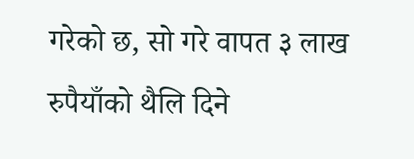गरेको छ, सो गरे वापत ३ लाख रुपैयाँको थैलि दिने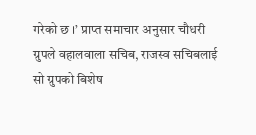गरेको छ ।’ प्राप्त समाचार अनुसार चौधरी ग्रुपले वहालवाला सचिब, राजस्व सचिबलाई सो ग्रुपको बिशेष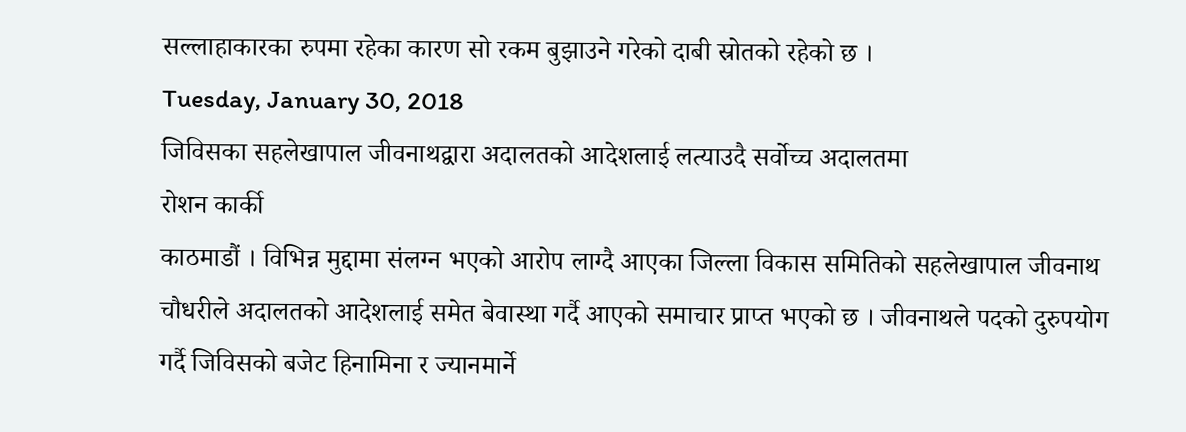सल्लाहाकारका रुपमा रहेका कारण सो रकम बुझाउने गरेको दाबी स्रोतको रहेको छ ।
Tuesday, January 30, 2018
जिविसका सहलेखापाल जीवनाथद्वारा अदालतको आदेशलाई लत्याउदै सर्वोच्च अदालतमा
रोशन कार्की
काठमाडौं । विभिन्न मुद्दामा संलग्न भएको आरोप लाग्दै आएका जिल्ला विकास समितिको सहलेखापाल जीवनाथ चौधरीले अदालतको आदेशलाई समेत बेवास्था गर्दै आएको समाचार प्राप्त भएको छ । जीवनाथले पदको दुरुपयोग गर्दै जिविसको बजेट हिनामिना र ज्यानमार्ने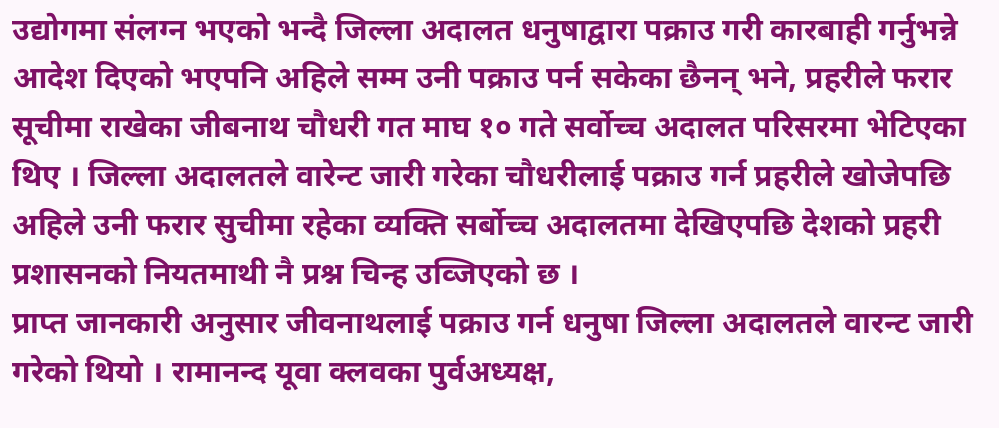उद्योगमा संलग्न भएको भन्दै जिल्ला अदालत धनुषाद्वारा पक्राउ गरी कारबाही गर्नुभन्ने आदेश दिएको भएपनि अहिले सम्म उनी पक्राउ पर्न सकेका छैनन् भने, प्रहरीले फरार सूचीमा राखेका जीबनाथ चौधरी गत माघ १० गते सर्वोच्च अदालत परिसरमा भेटिएका थिए । जिल्ला अदालतले वारेन्ट जारी गरेका चौधरीलाई पक्राउ गर्न प्रहरीले खोजेपछि अहिले उनी फरार सुचीमा रहेका व्यक्ति सर्बोच्च अदालतमा देखिएपछि देशको प्रहरी प्रशासनको नियतमाथी नै प्रश्न चिन्ह उव्जिएको छ ।
प्राप्त जानकारी अनुसार जीवनाथलाई पक्राउ गर्न धनुषा जिल्ला अदालतले वारन्ट जारी गरेको थियो । रामानन्द यूवा क्लवका पुर्वअध्यक्ष,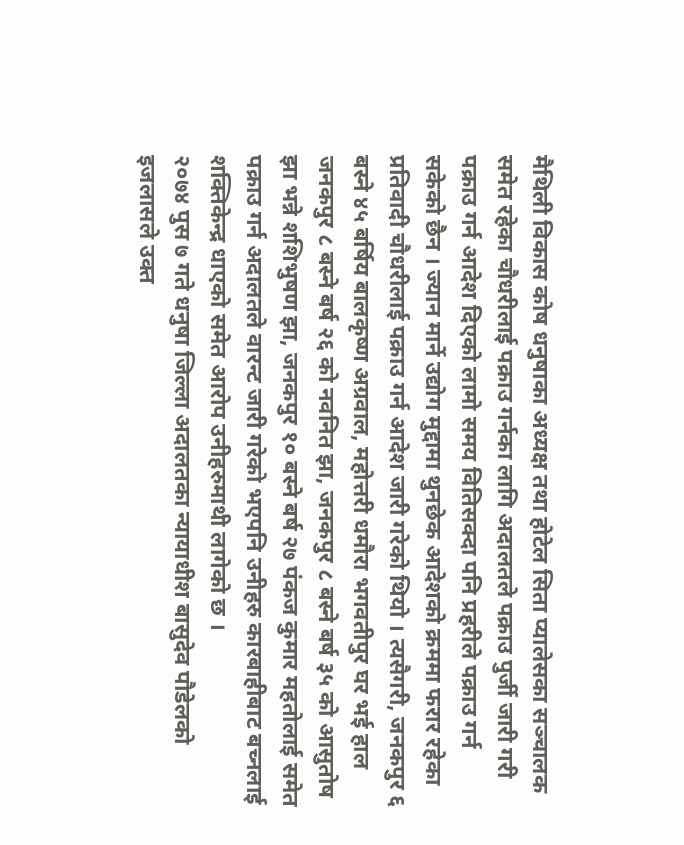मैथिली विकास कोष धनुषाका अध्यक्ष तथा होटेल सिता प्यालेसका सञ्चालक समेत रहेका चौधरीलाई पक्राउ गर्नका लागि अदालतले पक्राउ पुर्जी जारी गरी पक्राउ गर्न आदेश दिएको लामो समय वितिसक्दा पनि प्रहरीले पक्राउ गर्न सकेको छैन । ज्यान मार्ने उद्योग मुद्दामा थुनछेक आदेशको क्रममा फरार रहेका प्रतिवादी चौधरीलाई पक्राउ गर्न आदेश जारी गरेको थियो । त्यसैगरी, जनकपुर ६ बस्ने ४५ बर्षिय बालकृष्ण अग्रवाल, महोत्तरी धमौरा भगवतीपुर घर भई हाल जनकपुर ८ बस्ने बर्ष २६ को नवनित झा, जनकपुर ८ बस्ने बर्ष ३५ को आसुतोष झा भन्ने शशिभुषण झा, जनकपुर १० बस्ने बर्ष २७ पंकज कुमार महतोलाई समेत पक्राउ गर्न अदालतले वारन्ट जारी गरेको भएपनि उनीहरु कारबाहीबाट बच्नलाई शक्तिकेन्द्र धाएको समेत आरोप उनीहरुमाथी लागेको छ ।
२०७४ पुस ७ गते धनुषा जिल्ला अदालतका न्यायाधीश बासुदेव पौडेलको इजलासले उक्त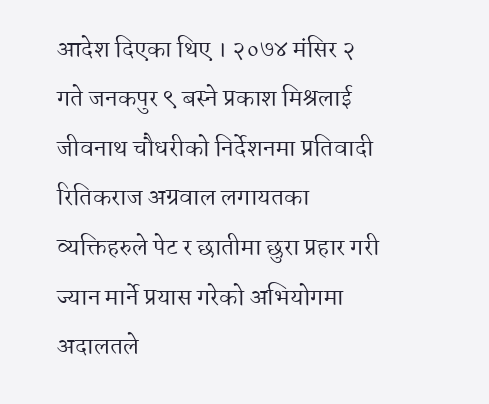आदेश दिएका थिए । २०७४ मंसिर २ गते जनकपुर ९ बस्ने प्रकाश मिश्रलाई जीवनाथ चौधरीको निर्देशनमा प्रतिवादी रितिकराज अग्रवाल लगायतका व्यक्तिहरुले पेट र छातीमा छुरा प्रहार गरी ज्यान मार्ने प्रयास गरेको अभियोगमा अदालतले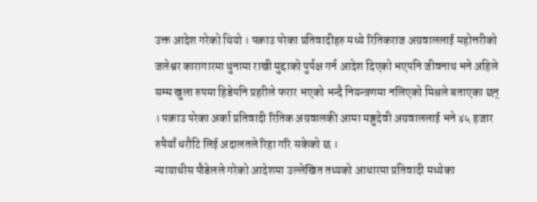उक्त आदेश गरेको थियो । पक्राउ परेका प्रतिवादीहरु मध्ये रितिकराज अग्रवाललाई महोत्तरीको जलेश्वर कारागारमा थुनामा राखी मुद्दाको पुर्पक्ष गर्न आदेश दिएको भएपनि जीवनाथ भने अहिले सम्म खुला रुपमा हिडेपनि प्रहरीले फरार भएको भन्दै नियन्त्रणमा नलिएको मिश्रले बताएका छन् । पक्राउ परेका अर्का प्रतिवादी रितिक अग्रवालकी आमा मञ्जुदेवी अग्रवाललाई भने ४५ हजार रुपैयाँ धरौटि लिई अदालतले रिहा गरि सकेको छ ।
न्यायाधीस पौडेलले गरेको आदेशमा उल्लेखित तथ्यको आधारमा प्रतिवादी मध्येका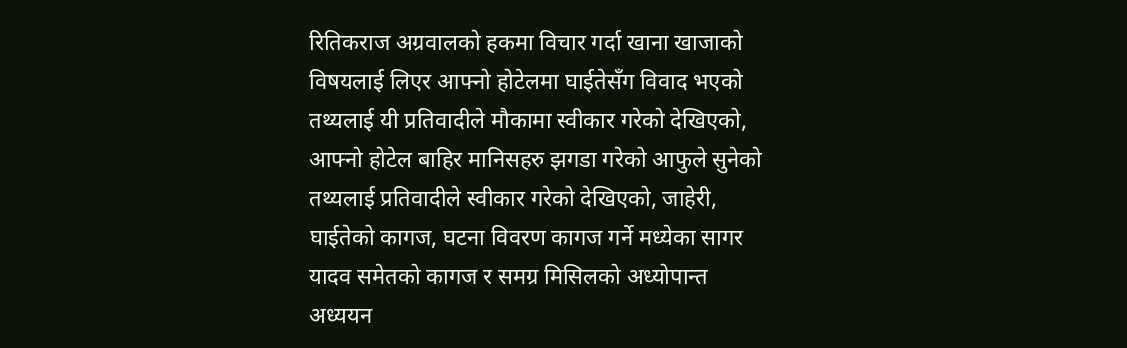रितिकराज अग्रवालको हकमा विचार गर्दा खाना खाजाको विषयलाई लिएर आफ्नो होटेलमा घाईतेसँग विवाद भएको तथ्यलाई यी प्रतिवादीले मौकामा स्वीकार गरेको देखिएको, आफ्नो होटेल बाहिर मानिसहरु झगडा गरेको आफुले सुनेको तथ्यलाई प्रतिवादीले स्वीकार गरेको देखिएको, जाहेरी, घाईतेको कागज, घटना विवरण कागज गर्ने मध्येका सागर यादव समेतको कागज र समग्र मिसिलको अध्योपान्त अध्ययन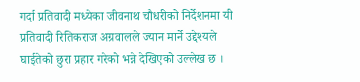गर्दा प्रतिवादी मध्येका जीवनाथ चौधरीको निर्देशनमा यी प्रतिवादी रितिकराज अग्रवालले ज्यान मार्ने उद्देश्यले घाईतेको छुरा प्रहार गरेको भन्ने देखिएको उल्लेख छ ।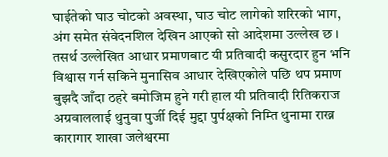घाईतेको घाउ चोटको अवस्था, घाउ चोट लागेको शरिरको भाग, अंग समेत संवेदनशिल देखिन आएको सो आदेशमा उल्लेख छ । तसर्थ उल्लेखित आधार प्रमाणबाट यी प्रतिवादी कसुरदार हुन भनि विश्वास गर्न सकिने मुनासिव आधार देखिएकोले पछि थप प्रमाण बुझदै जाँदा ठहरे बमोजिम हुने गरी हाल यी प्रतिवादी रितिकराज अग्रवाललाई थुनुवा पुर्जी दिई मुद्दा पुर्पक्षको निम्ति थुनामा राख्न कारागार शाखा जलेश्वरमा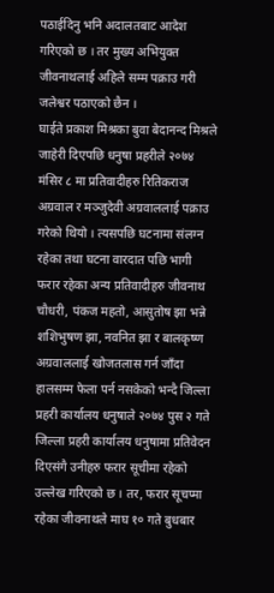पठाईदिनु भनि अदालतबाट आदेश गरिएको छ । तर मुख्य अभियुक्त जीवनाथलाई अहिले सम्म पक्राउ गरी जलेश्वर पठाएको छैन ।
घाईते प्रकाश मिश्रका बुवा बेदानन्द मिश्रले जाहेरी दिएपछि धनुषा प्रहरीले २०७४ मंसिर ८ मा प्रतिवादीहरु रितिकराज अग्रवाल र मञ्जुदेवी अग्रवाललाई पक्राउ गरेको थियो । त्यसपछि घटनामा संलग्न रहेका तथा घटना वारदात पछि भागी फरार रहेका अन्य प्रतिवादीहरु जीवनाथ चौधरी, पंकज महतो, आसुतोष झा भन्ने शशिभुषण झा, नवनित झा र बालकृष्ण अग्रवाललाई खोजतलास गर्न जाँदा हालसम्म फेला पर्न नसकेको भन्दै जिल्ला प्रहरी कार्यालय धनुषाले २०७४ पुस २ गते जिल्ला प्रहरी कार्यालय धनुषामा प्रतिवेदन दिएसंगै उनीहरु फरार सूचीमा रहेको उल्लेख गरिएको छ । तर, फरार सूचप्मा रहेका जीवनाथले माघ १० गते बुधबार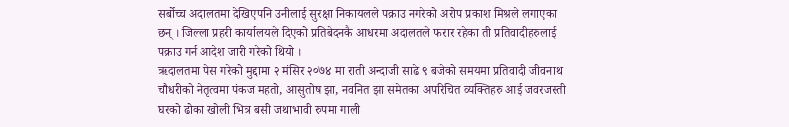सर्बोच्च अदालतमा देखिएपनि उनीलाई सुरक्षा निकायलले पक्राउ नगरेको अरोप प्रकाश मिश्रले लगाएका छन् । जिल्ला प्रहरी कार्यालयले दिएको प्रतिबेदनकै आधरमा अदालतले फरार रहेका ती प्रतिवादीहरुलाई पक्राउ गर्न आदेश जारी गरेको थियो ।
ऋदालतमा पेस गरेको मुद्दामा २ मंसिर २०७४ मा राती अन्दाजी साढे ९ बजेको समयमा प्रतिवादी जीवनाथ चौधरीको नेतृत्वमा पंकज महतो, आसुतोष झा, नवनित झा समेतका अपरिचित व्यक्तिहरु आई जवरजस्ती घरको ढोका खोली भित्र बसी जथाभावी रुपमा गाली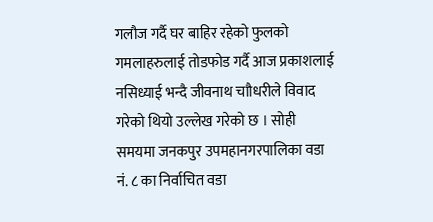गलौज गर्दै घर बाहिर रहेको फुलको गमलाहरुलाई तोडफोड गर्दै आज प्रकाशलाई नसिध्याई भन्दै जीवनाथ चाौधरीले विवाद गरेको थियो उल्लेख गरेको छ । सोही समयमा जनकपुर उपमहानगरपालिका वडा नं. ८ का निर्वाचित वडा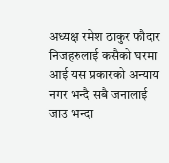अध्यक्ष रमेश ठाकुर फौदार निजहरुलाई कसैको घरमा आई यस प्रकारको अन्याय नगर भन्दै सबै जनालाई जाउ भन्दा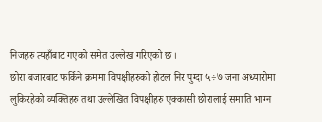निजहरु त्यहाँबाट गएको समेत उल्लेख गरिएको छ ।
छोरा बजारबाट फर्किने क्रममा विपक्षीहरुको होटल निर पुग्दा ५÷७ जना अध्यारोमा लुकिरहेको व्यक्तिहरु तथा उल्लेखित विपक्षीहरु एक्कासी छोरालाई समाति भाग्न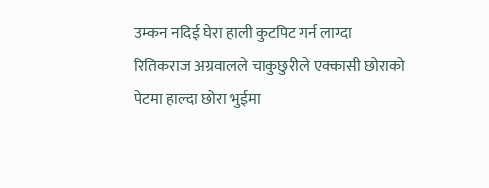उम्कन नदिई घेरा हाली कुटपिट गर्न लाग्दा रितिकराज अग्रवालले चाकुछुरीले एक्कासी छोराको पेटमा हाल्दा छोरा भुईमा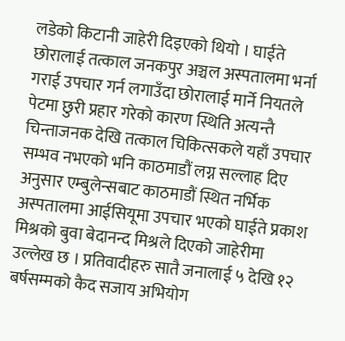लडेको किटानी जाहेरी दिइएको थियो । घाईते छोरालाई तत्काल जनकपुर अञ्चल अस्पतालमा भर्ना गराई उपचार गर्न लगाउँदा छोरालाई मार्ने नियतले पेटमा छुरी प्रहार गरेको कारण स्थिति अत्यन्तै चिन्ताजनक देखि तत्काल चिकित्सकले यहाँ उपचार सम्भव नभएको भनि काठमाडौं लग्न सल्लाह दिए अनुसार एम्बुलेन्सबाट काठमाडौं स्थित नर्भिक अस्पतालमा आईसियूमा उपचार भएको घाईते प्रकाश मिश्रको बुवा बेदानन्द मिश्रले दिएको जाहेरीमा उल्लेख छ । प्रतिवादीहरु सातै जनालाई ५ देखि १२ बर्षसम्मको कैद सजाय अभियोग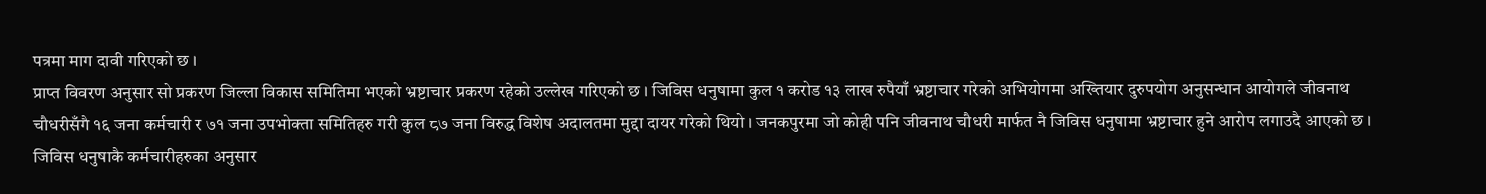पत्रमा माग दावी गरिएको छ ।
प्राप्त विवरण अनुसार सो प्रकरण जिल्ला विकास समितिमा भएको भ्रष्टाचार प्रकरण रहेको उल्लेख गरिएको छ । जिविस धनुषामा कुल १ करोड १३ लाख रुपैयाँ भ्रष्टाचार गरेको अभियोगमा अख्तियार दुरुपयोग अनुसन्धान आयोगले जीवनाथ चौधरीसँगै १६ जना कर्मचारी र ७१ जना उपभोक्ता समितिहरु गरी कुल ८७ जना विरुद्ध विशेष अदालतमा मुद्दा दायर गरेको थियो । जनकपुरमा जो कोही पनि जीवनाथ चौधरी मार्फत नै जिविस धनुषामा भ्रष्टाचार हुने आरोप लगाउदै आएको छ ।
जिविस धनुषाकै कर्मचारीहरुका अनुसार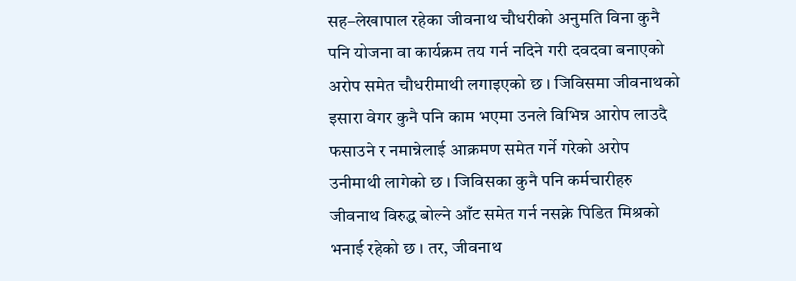सह–लेखापाल रहेका जीवनाथ चौधरीको अनुमति विना कुनै पनि योजना वा कार्यक्रम तय गर्न नदिने गरी दवदवा बनाएको अरोप समेत चौधरीमाथी लगाइएको छ । जिविसमा जीवनाथको इसारा वेगर कुनै पनि काम भएमा उनले विभिन्न आरोप लाउदै फसाउने र नमान्नेलाई आक्रमण समेत गर्ने गरेको अरोप उनीमाथी लागेको छ । जिविसका कुनै पनि कर्मचारीहरु जीवनाथ विरुद्ध बोल्ने आँट समेत गर्न नसक्ने पिडित मिश्रको भनाई रहेको छ । तर, जीवनाथ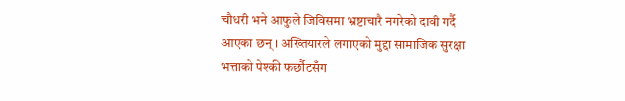चौधरी भने आफुले जिविसमा भ्रष्टाचारै नगरेको दावी गर्दै आएका छन् । अख्तियारले लगाएको मुद्दा सामाजिक सुरक्षा भत्ताको पेश्की फर्छौटसँग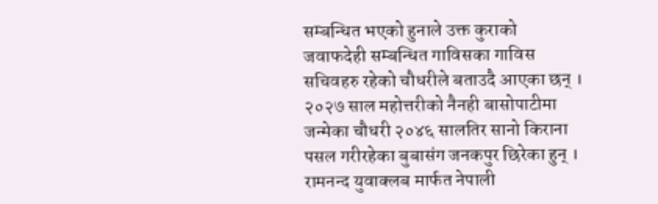सम्बन्धित भएको हुनाले उक्त कुराको जवाफदेही सम्बन्धित गाविसका गाविस सचिवहरु रहेको चौधरीले बताउदै आएका छन् ।
२०२७ साल महोत्तरीको नैनही बासोपाटीमा जन्मेका चौधरी २०४६ सालतिर सानो किराना पसल गरीरहेका बुबासंग जनकपुर छिरेका हुन् । रामनन्द युवाक्लब मार्फत नेपाली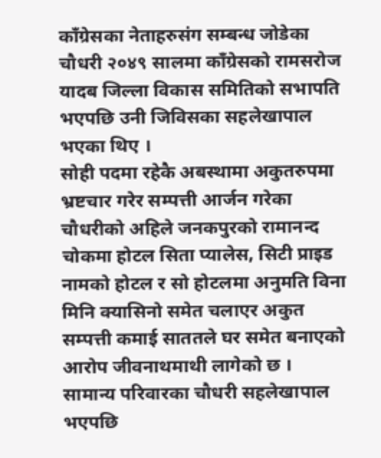काँग्रेसका नेताहरुसंग सम्बन्ध जोडेका चौधरी २०४९ सालमा काँग्रेसको रामसरोज यादब जिल्ला विकास समितिको सभापति भएपछि उनी जिविसका सहलेखापाल भएका थिए ।
सोही पदमा रहेकै अबस्थामा अकुतरुपमा भ्रष्टचार गरेर सम्पत्ती आर्जन गरेका चौधरीको अहिले जनकपुरको रामानन्द चोकमा होटल सिता प्यालेस, सिटी प्राइड नामको होटल र सो होटलमा अनुमति विना मिनि क्यासिनो समेत चलाएर अकुत सम्पत्ती कमाई साततले घर समेत बनाएको आरोप जीवनाथमाथी लागेको छ ।
सामान्य परिवारका चौधरी सहलेखापाल भएपछि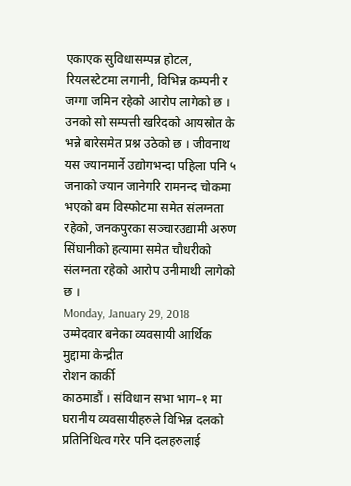एकाएक सुविधासम्पन्न होटल, रियलस्टेटमा लगानी, विभिन्न कम्पनी र जग्गा जमिन रहेको आरोप लागेको छ । उनको सो सम्पत्ती खरिदको आयस्रोत के भन्ने बारेसमेत प्रश्न उठेको छ । जीवनाथ यस ज्यानमार्ने उद्योगभन्दा पहिला पनि ५ जनाको ज्यान जानेगरि रामनन्द चोकमा भएको बम विस्फोटमा समेत संलग्नता रहेको, जनकपुरका सञ्चारउद्यामी अरुण सिंघानीको हत्यामा समेत चौधरीको संलग्नता रहेको आरोप उनीमाथी लागेको छ ।
Monday, January 29, 2018
उम्मेदवार बनेका व्यवसायी आर्थिक मुद्दामा केन्द्रीत
रोशन कार्की
काठमाडौं । संविधान सभा भाग–१ मा घरानीय व्यवसायीहरुले विभिन्न दलको प्रतिनिधित्व गरेर पनि दलहरुलाई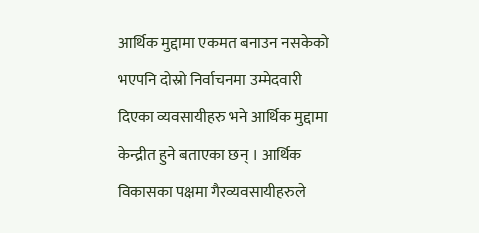आर्थिक मुद्दामा एकमत बनाउन नसकेको भएपनि दोस्रो निर्वाचनमा उम्मेदवारी दिएका व्यवसायीहरु भने आर्थिक मुद्दामा केन्द्रीत हुने बताएका छन् । आर्थिक विकासका पक्षमा गैरव्यवसायीहरुले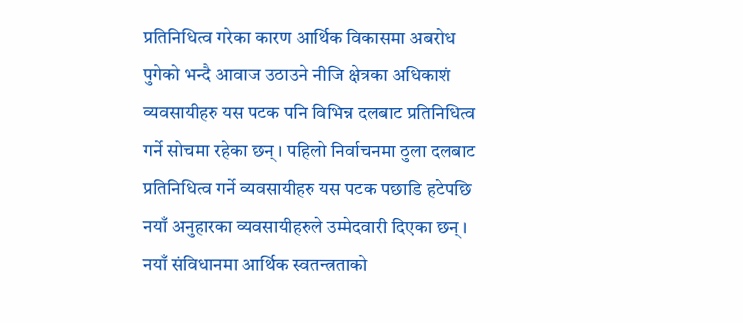प्रतिनिधित्व गरेका कारण आर्थिक विकासमा अबरोध पुगेको भन्दै आवाज उठाउने नीजि क्षेत्रका अधिकाशं व्यवसायीहरु यस पटक पनि विभिन्न दलबाट प्रतिनिधित्व गर्ने सोचमा रहेका छन् । पहिलो निर्वाचनमा ठुला दलबाट प्रतिनिधित्व गर्ने व्यवसायीहरु यस पटक पछाडि हटेपछि नयाँ अनुहारका व्यवसायीहरुले उम्मेदवारी दिएका छन् ।
नयाँ संविधानमा आर्थिक स्वतन्त्रताको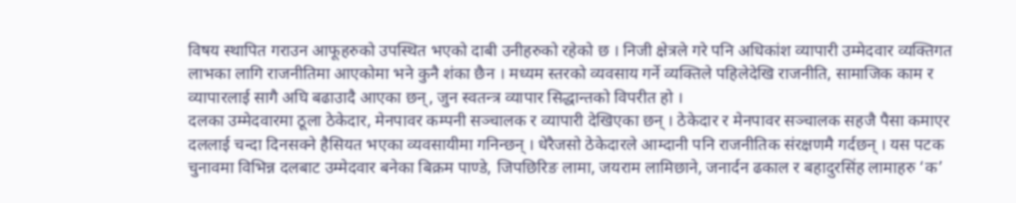विषय स्थापित गराउन आफूहरुको उपस्थित भएको दाबी उनीहरुको रहेको छ । निजी क्षेत्रले गरे पनि अधिकांश व्यापारी उम्मेदवार व्यक्तिगत लाभका लागि राजनीतिमा आएकोमा भने कुनै शंका छैन । मध्यम स्तरको व्यवसाय गर्ने व्यक्तिले पहिलेदेखि राजनीति, सामाजिक काम र व्यापारलाई सागै अघि बढाउादै आएका छन्, जुन स्वतन्त्र व्यापार सिद्धान्तको विपरीत हो ।
दलका उम्मेदवारमा ठूला ठेकेदार, मेनपावर कम्पनी सञ्चालक र व्यापारी देखिएका छन् । ठेकेदार र मेनपावर सञ्चालक सहजै पैसा कमाएर दललाई चन्दा दिनसक्ने हैसियत भएका व्यवसायीमा गनिन्छन् । धेरैजसो ठेकेदारले आम्दानी पनि राजनीतिक संरक्षणमै गर्दछन् । यस पटक चुनावमा विभिन्न दलबाट उम्मेदवार बनेका बिक्रम पाण्डे, जिपछिरिङ लामा, जयराम लामिछाने, जनार्दन ढकाल र बहादुरसिंह लामाहरु ‘क’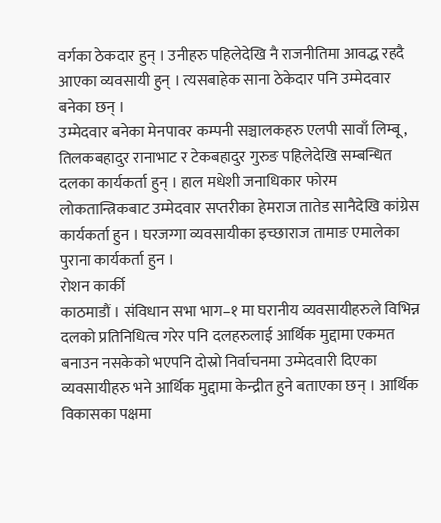वर्गका ठेकदार हुन् । उनीहरु पहिलेदेखि नै राजनीतिमा आवद्ध रहदै आएका व्यवसायी हुन् । त्यसबाहेक साना ठेकेदार पनि उम्मेदवार बनेका छन् ।
उम्मेदवार बनेका मेनपावर कम्पनी सञ्चालकहरु एलपी सावाँ लिम्बू, तिलकबहादुर रानाभाट र टेकबहादुर गुरुङ पहिलेदेखि सम्बन्धित दलका कार्यकर्ता हुन् । हाल मधेशी जनाधिकार फोरम लोकतान्त्रिकबाट उम्मेदवार सप्तरीका हेमराज तातेड सानैदेखि कांग्रेस कार्यकर्ता हुन । घरजग्गा व्यवसायीका इच्छाराज तामाङ एमालेका पुराना कार्यकर्ता हुन ।
रोशन कार्की
काठमाडौं । संविधान सभा भाग–१ मा घरानीय व्यवसायीहरुले विभिन्न दलको प्रतिनिधित्व गरेर पनि दलहरुलाई आर्थिक मुद्दामा एकमत बनाउन नसकेको भएपनि दोस्रो निर्वाचनमा उम्मेदवारी दिएका व्यवसायीहरु भने आर्थिक मुद्दामा केन्द्रीत हुने बताएका छन् । आर्थिक विकासका पक्षमा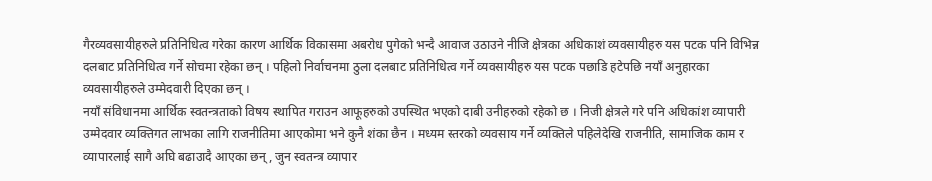गैरव्यवसायीहरुले प्रतिनिधित्व गरेका कारण आर्थिक विकासमा अबरोध पुगेको भन्दै आवाज उठाउने नीजि क्षेत्रका अधिकाशं व्यवसायीहरु यस पटक पनि विभिन्न दलबाट प्रतिनिधित्व गर्ने सोचमा रहेका छन् । पहिलो निर्वाचनमा ठुला दलबाट प्रतिनिधित्व गर्ने व्यवसायीहरु यस पटक पछाडि हटेपछि नयाँ अनुहारका व्यवसायीहरुले उम्मेदवारी दिएका छन् ।
नयाँ संविधानमा आर्थिक स्वतन्त्रताको विषय स्थापित गराउन आफूहरुको उपस्थित भएको दाबी उनीहरुको रहेको छ । निजी क्षेत्रले गरे पनि अधिकांश व्यापारी उम्मेदवार व्यक्तिगत लाभका लागि राजनीतिमा आएकोमा भने कुनै शंका छैन । मध्यम स्तरको व्यवसाय गर्ने व्यक्तिले पहिलेदेखि राजनीति, सामाजिक काम र व्यापारलाई सागै अघि बढाउादै आएका छन्, जुन स्वतन्त्र व्यापार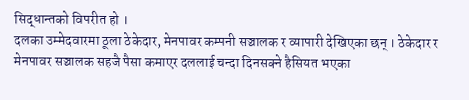सिद्धान्तको विपरीत हो ।
दलका उम्मेदवारमा ठूला ठेकेदार, मेनपावर कम्पनी सञ्चालक र व्यापारी देखिएका छन् । ठेकेदार र मेनपावर सञ्चालक सहजै पैसा कमाएर दललाई चन्दा दिनसक्ने हैसियत भएका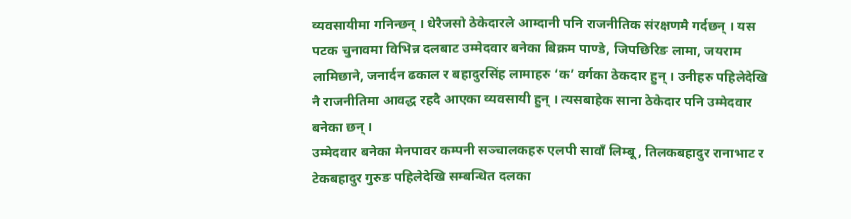व्यवसायीमा गनिन्छन् । धेरैजसो ठेकेदारले आम्दानी पनि राजनीतिक संरक्षणमै गर्दछन् । यस पटक चुनावमा विभिन्न दलबाट उम्मेदवार बनेका बिक्रम पाण्डे, जिपछिरिङ लामा, जयराम लामिछाने, जनार्दन ढकाल र बहादुरसिंह लामाहरु ‘क’ वर्गका ठेकदार हुन् । उनीहरु पहिलेदेखि नै राजनीतिमा आवद्ध रहदै आएका व्यवसायी हुन् । त्यसबाहेक साना ठेकेदार पनि उम्मेदवार बनेका छन् ।
उम्मेदवार बनेका मेनपावर कम्पनी सञ्चालकहरु एलपी सावाँ लिम्बू, तिलकबहादुर रानाभाट र टेकबहादुर गुरुङ पहिलेदेखि सम्बन्धित दलका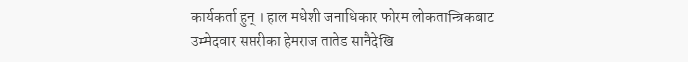कार्यकर्ता हुन् । हाल मधेशी जनाधिकार फोरम लोकतान्त्रिकबाट उम्मेदवार सप्तरीका हेमराज तातेड सानैदेखि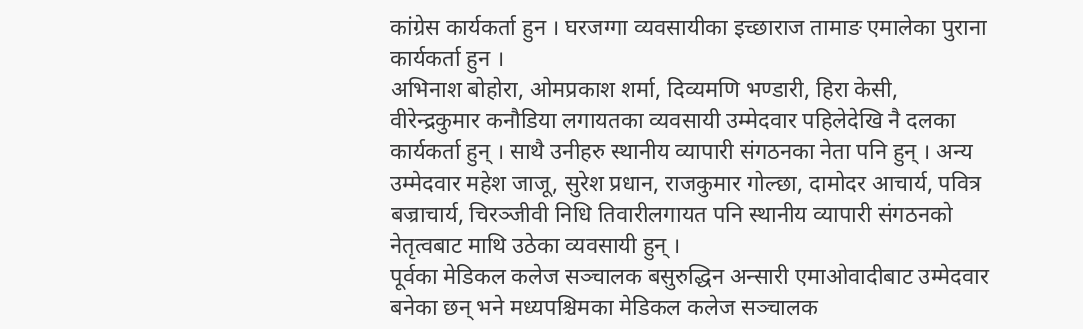कांग्रेस कार्यकर्ता हुन । घरजग्गा व्यवसायीका इच्छाराज तामाङ एमालेका पुराना कार्यकर्ता हुन ।
अभिनाश बोहोरा, ओमप्रकाश शर्मा, दिव्यमणि भण्डारी, हिरा केसी, वीरेन्द्रकुमार कनौडिया लगायतका व्यवसायी उम्मेदवार पहिलेदेखि नै दलका कार्यकर्ता हुन् । साथै उनीहरु स्थानीय व्यापारी संगठनका नेता पनि हुन् । अन्य उम्मेदवार महेश जाजू, सुरेश प्रधान, राजकुमार गोल्छा, दामोदर आचार्य, पवित्र बज्राचार्य, चिरञ्जीवी निधि तिवारीलगायत पनि स्थानीय व्यापारी संगठनको नेतृत्वबाट माथि उठेका व्यवसायी हुन् ।
पूर्वका मेडिकल कलेज सञ्चालक बसुरुद्धिन अन्सारी एमाओवादीबाट उम्मेदवार बनेका छन् भने मध्यपश्चिमका मेडिकल कलेज सञ्चालक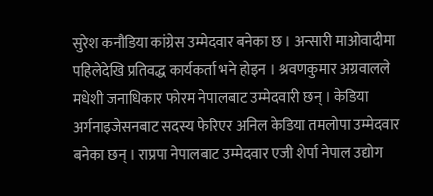सुरेश कनौडिया कांग्रेस उम्मेदवार बनेका छ । अन्सारी माओवादीमा पहिलेदेखि प्रतिवद्ध कार्यकर्ता भने होइन । श्रवणकुमार अग्रवालले मधेशी जनाधिकार फोरम नेपालबाट उम्मेदवारी छन् । केडिया अर्गनाइजेसनबाट सदस्य फेरिएर अनिल केडिया तमलोपा उम्मेदवार बनेका छन् । राप्रपा नेपालबाट उम्मेदवार एजी शेर्पा नेपाल उद्योग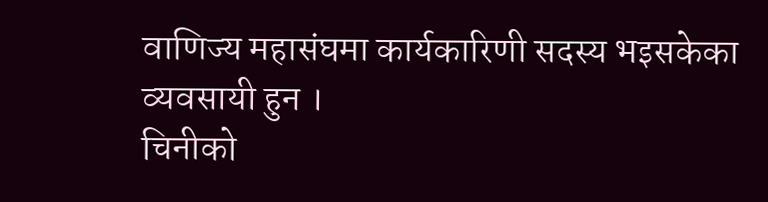वाणिज्य महासंघमा कार्यकारिणी सदस्य भइसकेका व्यवसायी हुन ।
चिनीको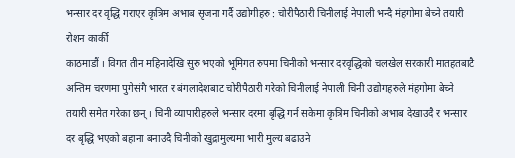भन्सार दर वृद्धि गराएर कृत्रिम अभाब सृजना गर्दै उद्योगीहरु : चोरीपैठारी चिनीलाई नेपाली भन्दै मंहगोमा बेच्ने तयारी
रोशन कार्की
काठमाडौं । विगत तीन महिनादेखि सुरु भएको भूमिगत रुपमा चिनीको भन्सार दरवृद्धिको चलखेल सरकारी मातहतबाटै अन्तिम चरणमा पुगेसंगै भारत र बंगलादेशबाट चोरीपैठारी गरेको चिनीलाई नेपाली चिनी उद्योगहरुले मंहगोमा बेच्ने तयारी समेत गरेका छन् । चिनी व्यापारीहरुले भन्सार दरमा बृद्धि गर्न सकेमा कृत्रिम चिनीको अभाब देखाउदै र भन्सार दर बृद्धि भएको बहाना बनाउदै चिनीको खुद्रामुल्यमा भारी मुल्य बढाउने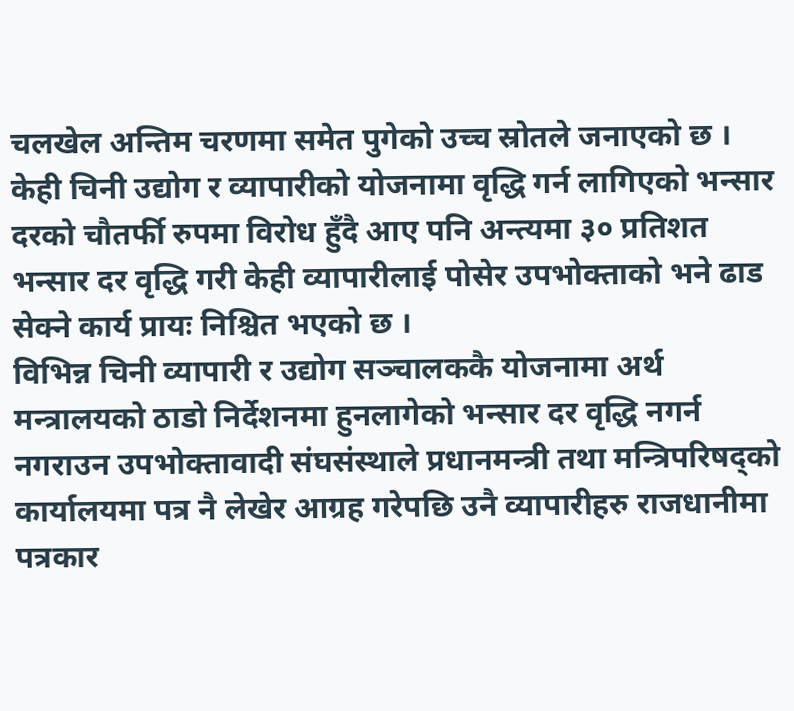चलखेल अन्तिम चरणमा समेत पुगेको उच्च स्रोतले जनाएको छ । केही चिनी उद्योग र व्यापारीको योजनामा वृद्धि गर्न लागिएको भन्सार दरको चौतर्फी रुपमा विरोध हुँदै आए पनि अन्त्यमा ३० प्रतिशत भन्सार दर वृद्धि गरी केही व्यापारीलाई पोसेर उपभोक्ताको भने ढाड सेक्ने कार्य प्रायः निश्चित भएको छ ।
विभिन्न चिनी व्यापारी र उद्योग सञ्चालककै योजनामा अर्थ मन्त्रालयको ठाडो निर्देशनमा हुनलागेको भन्सार दर वृद्धि नगर्न नगराउन उपभोक्तावादी संघसंस्थाले प्रधानमन्त्री तथा मन्त्रिपरिषद्को कार्यालयमा पत्र नै लेखेर आग्रह गरेपछि उनै व्यापारीहरु राजधानीमा पत्रकार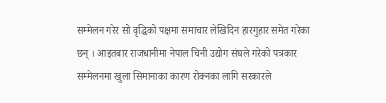सम्मेलन गरेर सो वृद्धिको पक्षमा समाचार लेखिदिन हारगुहार समेत गरेका छन् । आइतबार राजधानीमा नेपाल चिनी उद्योग संघले गरेको पत्रकार सम्मेलनमा खुला सिमानाका कारण रोक्नका लागि सरकारले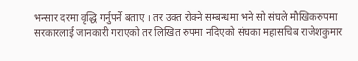भन्सार दरमा वृद्धि गर्नुपर्ने बताए । तर उक्त रोक्ने सम्बन्धमा भने सो संघले मौखिकरुपमा सरकारलाई जानकारी गराएको तर लिखित रुपमा नदिएको संघका महासचिब राजेशकुमार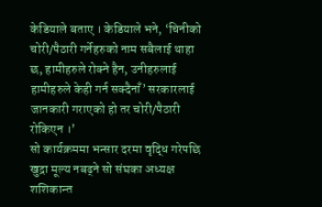केडियाले बताए । केडियाले भने, ‘चिनीको चोरी/पैठारी गर्नेहरुको नाम सबैलाई थाहा छ, हामीहरुले रोक्ने हैन, उनीहरुलाई हामीहरुले केही गर्न सक्दैनाँ’ सरकारलाई जानकारी गराएको हो तर चोरी/पैठारी रोकिएन ।’
सो कार्यक्रममा भन्सार दरमा वृद्धि गरेपछि खुद्रा मूल्य नबढ्ने सो संघका अध्यक्ष शशिकान्त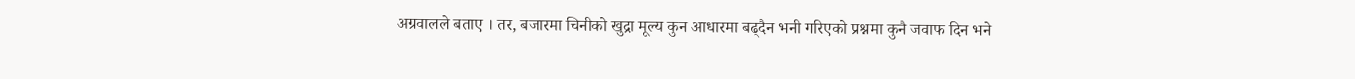अग्रवालले बताए । तर, बजारमा चिनीको खुद्रा मूल्य कुन आधारमा बढ्दैन भनी गरिएको प्रश्नमा कुनै जवाफ दिन भने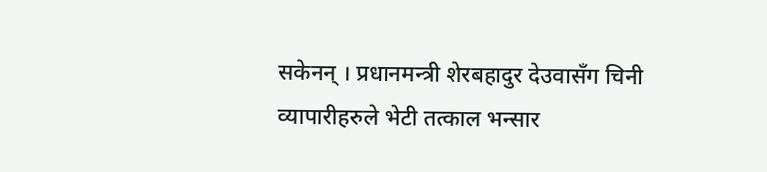सकेनन् । प्रधानमन्त्री शेरबहादुर देउवासँग चिनी व्यापारीहरुले भेटी तत्काल भन्सार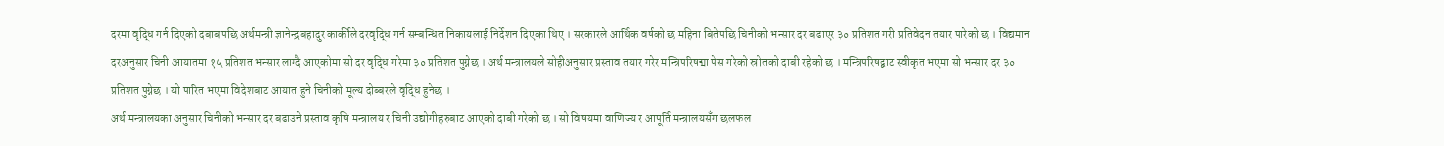दरमा वृद्धि गर्न दिएको दबाबपछि अर्थमन्त्री ज्ञानेन्द्रबहादुर कार्कीले दरवृद्धि गर्न सम्बन्धित निकायलाई निर्देशन दिएका थिए । सरकारले आर्थिक वर्षको छ महिना बितेपछि चिनीको भन्सार दर बढाएर ३० प्रतिशत गरी प्रतिवेदन तयार पारेको छ । विद्यमान दरअनुसार चिनी आयातमा १५ प्रतिशत भन्सार लाग्दै आएकोमा सो दर वृद्धि गरेमा ३० प्रतिशत पुग्नेछ । अर्थ मन्त्रालयले सोहीअनुसार प्रस्ताव तयार गरेर मन्त्रिपरिषद्मा पेस गरेको स्रोतको दाबी रहेको छ । मन्त्रिपरिषद्बाट स्वीकृत भएमा सो भन्सार दर ३० प्रतिशत पुग्नेछ । यो पारित भएमा विदेशबाट आयात हुने चिनीको मूल्य दोब्बरले वृद्धि हुनेछ ।
अर्थ मन्त्रालयका अनुसार चिनीको भन्सार दर बढाउने प्रस्ताव कृषि मन्त्रालय र चिनी उद्योगीहरुबाट आएको दाबी गरेको छ । सो विषयमा वाणिज्य र आपूर्ति मन्त्रालयसँग छलफल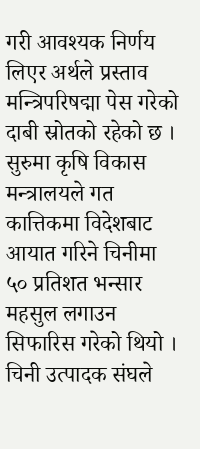गरी आवश्यक निर्णय लिएर अर्थले प्रस्ताव मन्त्रिपरिषद्मा पेस गरेको दाबी स्रोतको रहेको छ । सुरुमा कृषि विकास मन्त्रालयले गत कात्तिकमा विदेशबाट आयात गरिने चिनीमा ५० प्रतिशत भन्सार महसुल लगाउन सिफारिस गरेको थियो । चिनी उत्पादक संघले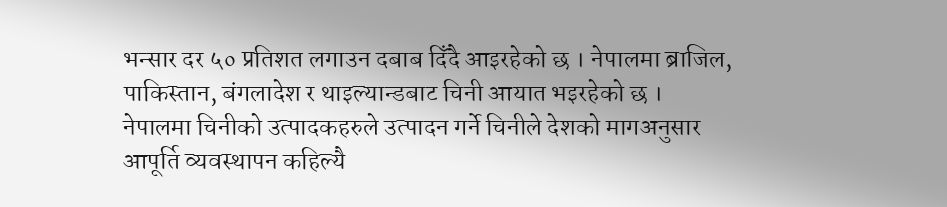भन्सार दर ५० प्रतिशत लगाउन दबाब दिँदै आइरहेको छ । नेपालमा ब्राजिल, पाकिस्तान, बंगलादेश र थाइल्यान्डबाट चिनी आयात भइरहेको छ ।
नेपालमा चिनीको उत्पादकहरुले उत्पादन गर्ने चिनीले देशको मागअनुसार आपूर्ति व्यवस्थापन कहिल्यै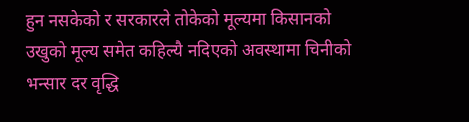हुन नसकेको र सरकारले तोकेको मूल्यमा किसानको उखुको मूल्य समेत कहिल्यै नदिएको अवस्थामा चिनीको भन्सार दर वृद्धि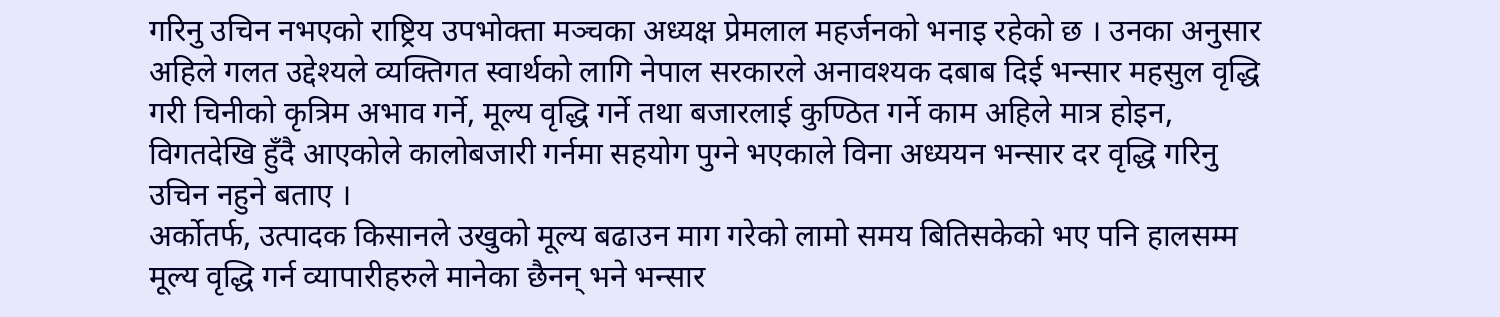गरिनु उचिन नभएको राष्ट्रिय उपभोक्ता मञ्चका अध्यक्ष प्रेमलाल महर्जनको भनाइ रहेको छ । उनका अनुसार अहिले गलत उद्देश्यले व्यक्तिगत स्वार्थको लागि नेपाल सरकारले अनावश्यक दबाब दिई भन्सार महसुल वृद्धि गरी चिनीको कृत्रिम अभाव गर्ने, मूल्य वृद्धि गर्ने तथा बजारलाई कुण्ठित गर्ने काम अहिले मात्र होइन, विगतदेखि हुँदै आएकोले कालोबजारी गर्नमा सहयोग पुग्ने भएकाले विना अध्ययन भन्सार दर वृद्धि गरिनु उचिन नहुने बताए ।
अर्कोतर्फ, उत्पादक किसानले उखुको मूल्य बढाउन माग गरेको लामो समय बितिसकेको भए पनि हालसम्म मूल्य वृद्धि गर्न व्यापारीहरुले मानेका छैनन् भने भन्सार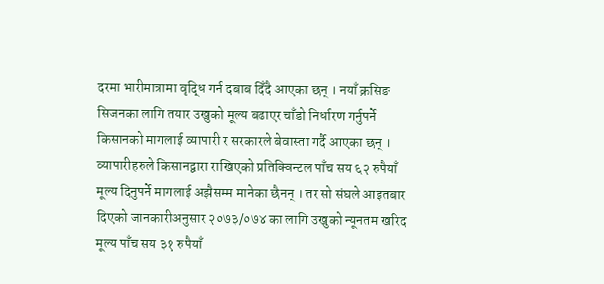दरमा भारीमात्रामा वृद्धि गर्न दबाब दिँदै आएका छन् । नयाँ क्रसिङ सिजनका लागि तयार उखुको मूल्य बढाएर चाँडो निर्धारण गर्नुपर्ने किसानको मागलाई व्यापारी र सरकारले बेवास्ता गर्दै आएका छन् । व्यापारीहरुले किसानद्वारा राखिएको प्रतिक्विन्टल पाँच सय ६२ रुपैयाँ मूल्य दिनुपर्ने मागलाई अझैसम्म मानेका छैनन् । तर सो संघले आइतबार दिएको जानकारीअनुसार २०७३/०७४ का लागि उखुको न्यूनतम खरिद मूल्य पाँच सय ३१ रुपैयाँ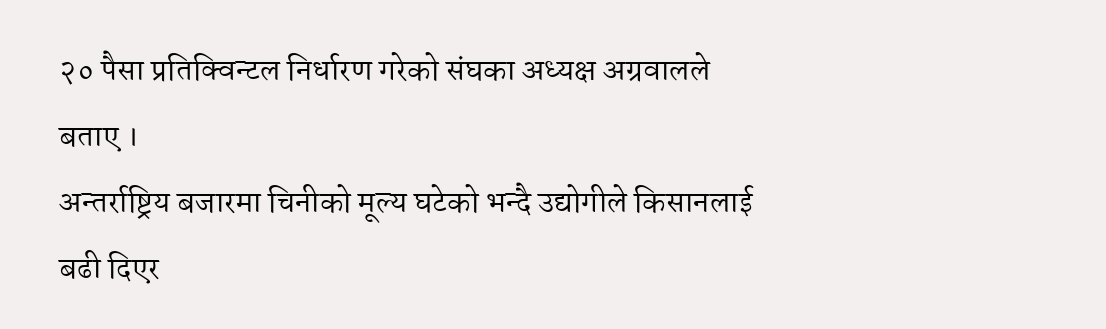२० पैसा प्रतिक्विन्टल निर्धारण गरेको संघका अध्यक्ष अग्रवालले बताए ।
अन्तर्राष्ट्रिय बजारमा चिनीको मूल्य घटेको भन्दै उद्योगीले किसानलाई बढी दिएर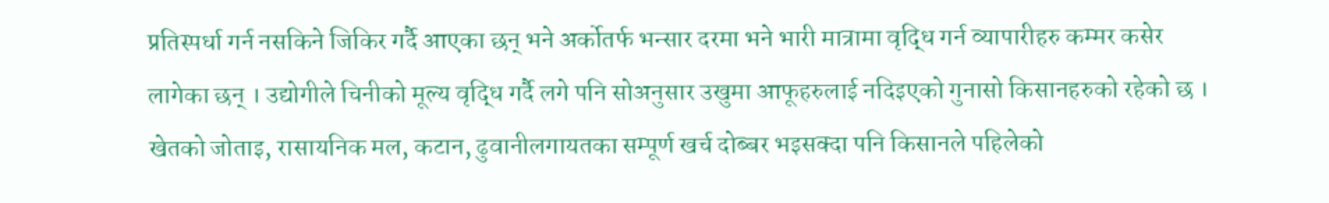प्रतिस्पर्धा गर्न नसकिने जिकिर गर्दै आएका छन् भने अर्कोतर्फ भन्सार दरमा भने भारी मात्रामा वृद्धि गर्न व्यापारीहरु कम्मर कसेर लागेका छन् । उद्योगीले चिनीको मूल्य वृद्धि गर्दै लगे पनि सोअनुसार उखुमा आफूहरुलाई नदिइएको गुनासो किसानहरुको रहेको छ । खेतको जोताइ, रासायनिक मल, कटान, ढुवानीलगायतका सम्पूर्ण खर्च दोब्बर भइसक्दा पनि किसानले पहिलेको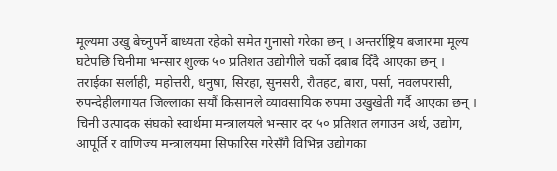मूल्यमा उखु बेच्नुपर्ने बाध्यता रहेको समेत गुनासो गरेका छन् । अन्तर्राष्ट्रिय बजारमा मूल्य घटेपछि चिनीमा भन्सार शुल्क ५० प्रतिशत उद्योगीले चर्को दबाब दिँदै आएका छन् ।
तराईका सर्लाही, महोत्तरी, धनुषा, सिरहा, सुनसरी, रौतहट, बारा, पर्सा, नवलपरासी, रुपन्देहीलगायत जिल्लाका सयौं किसानले व्यावसायिक रुपमा उखुखेती गर्दै आएका छन् । चिनी उत्पादक संघको स्वार्थमा मन्त्रालयले भन्सार दर ५० प्रतिशत लगाउन अर्थ, उद्योग, आपूर्ति र वाणिज्य मन्त्रालयमा सिफारिस गरेसँगै विभिन्न उद्योगका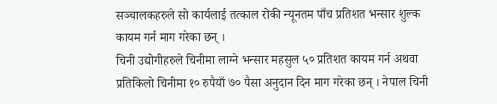सञ्चालकहरुले सो कार्यलाई तत्काल रोकी न्यूनतम पाँच प्रतिशत भन्सार शुल्क कायम गर्न माग गरेका छन् ।
चिनी उद्योगीहरुले चिनीमा लाग्ने भन्सार महसुल ५० प्रतिशत कायम गर्न अथवा प्रतिकिलो चिनीमा १० रुपैयाँ ७० पैसा अनुदान दिन माग गरेका छन् । नेपाल चिनी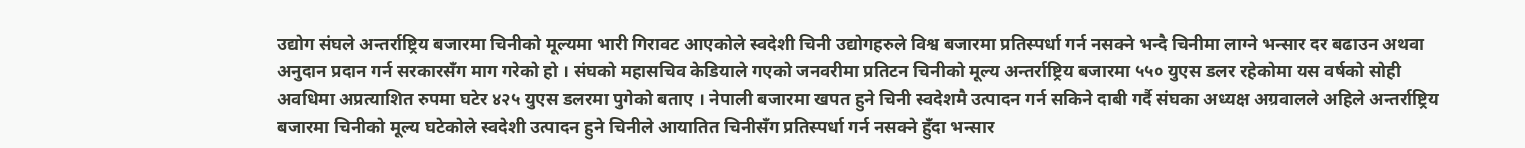उद्योग संघले अन्तर्राष्ट्रिय बजारमा चिनीको मूल्यमा भारी गिरावट आएकोले स्वदेशी चिनी उद्योगहरुले विश्व बजारमा प्रतिस्पर्धा गर्न नसक्ने भन्दै चिनीमा लाग्ने भन्सार दर बढाउन अथवा अनुदान प्रदान गर्न सरकारसँग माग गरेको हो । संघको महासचिव केडियाले गएको जनवरीमा प्रतिटन चिनीको मूल्य अन्तर्राष्ट्रिय बजारमा ५५० युएस डलर रहेकोमा यस वर्षको सोही अवधिमा अप्रत्याशित रुपमा घटेर ४२५ युएस डलरमा पुगेको बताए । नेपाली बजारमा खपत हुने चिनी स्वदेशमै उत्पादन गर्न सकिने दाबी गर्दै संघका अध्यक्ष अग्रवालले अहिले अन्तर्राष्ट्रिय बजारमा चिनीको मूल्य घटेकोले स्वदेशी उत्पादन हुने चिनीले आयातित चिनीसँग प्रतिस्पर्धा गर्न नसक्ने हुँदा भन्सार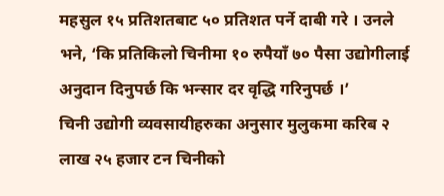महसुल १५ प्रतिशतबाट ५० प्रतिशत पर्ने दाबी गरे । उनले भने, ‘कि प्रतिकिलो चिनीमा १० रुपैयाँ ७० पैसा उद्योगीलाई अनुदान दिनुपर्छ कि भन्सार दर वृद्धि गरिनुपर्छ ।’
चिनी उद्योगी व्यवसायीहरुका अनुसार मुलुकमा करिब २ लाख २५ हजार टन चिनीको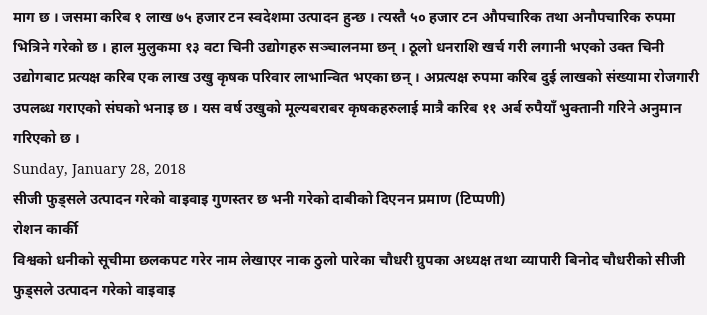माग छ । जसमा करिब १ लाख ७५ हजार टन स्वदेशमा उत्पादन हुन्छ । त्यस्तै ५० हजार टन औपचारिक तथा अनौपचारिक रुपमा भित्रिने गरेको छ । हाल मुलुकमा १३ वटा चिनी उद्योगहरु सञ्चालनमा छन् । ठूलो धनराशि खर्च गरी लगानी भएको उक्त चिनी उद्योगबाट प्रत्यक्ष करिब एक लाख उखु कृषक परिवार लाभान्वित भएका छन् । अप्रत्यक्ष रुपमा करिब दुई लाखको संख्यामा रोजगारी उपलब्ध गराएको संघको भनाइ छ । यस वर्ष उखुको मूल्यबराबर कृषकहरुलाई मात्रै करिब ११ अर्ब रुपैयाँ भुक्तानी गरिने अनुमान गरिएको छ ।
Sunday, January 28, 2018
सीजी फुड्सले उत्पादन गरेको वाइवाइ गुणस्तर छ भनी गरेको दाबीको दिएनन प्रमाण (टिप्पणी)
रोशन कार्की
विश्वको धनीको सूचीमा छलकपट गरेर नाम लेखाएर नाक ठुलो पारेका चौधरी ग्रुपका अध्यक्ष तथा व्यापारी बिनोद चौधरीको सीजी फुड्सले उत्पादन गरेको वाइवाइ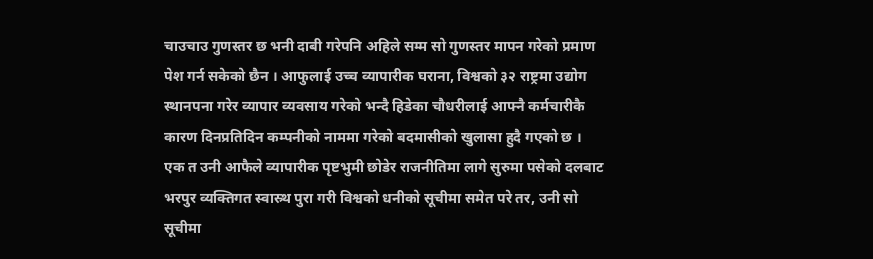चाउचाउ गुणस्तर छ भनी दाबी गरेपनि अहिले सम्म सो गुणस्तर मापन गरेको प्रमाण पेश गर्न सकेको छैन । आफुलाई उच्च व्यापारीक घराना, विश्वको ३२ राष्ट्रमा उद्योग स्थानपना गरेर व्यापार व्यवसाय गरेको भन्दै हिडेका चौधरीलाई आफ्नै कर्मचारीकै कारण दिनप्रतिदिन कम्पनीको नाममा गरेको बदमासीको खुलासा हुदै गएको छ ।
एक त उनी आफैले व्यापारीक पृष्टभुमी छोडेर राजनीतिमा लागे सुरुमा पसेको दलबाट भरपुर व्यक्तिगत स्वास्र्थ पुरा गरी विश्वको धनीको सूचीमा समेत परे तर, उनी सो सूचीमा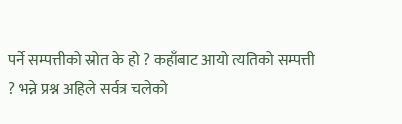पर्ने सम्पत्तीको स्रोत के हो ? कहाँबाट आयो त्यतिको सम्पत्ती ? भन्ने प्रश्न अहिले सर्वत्र चलेको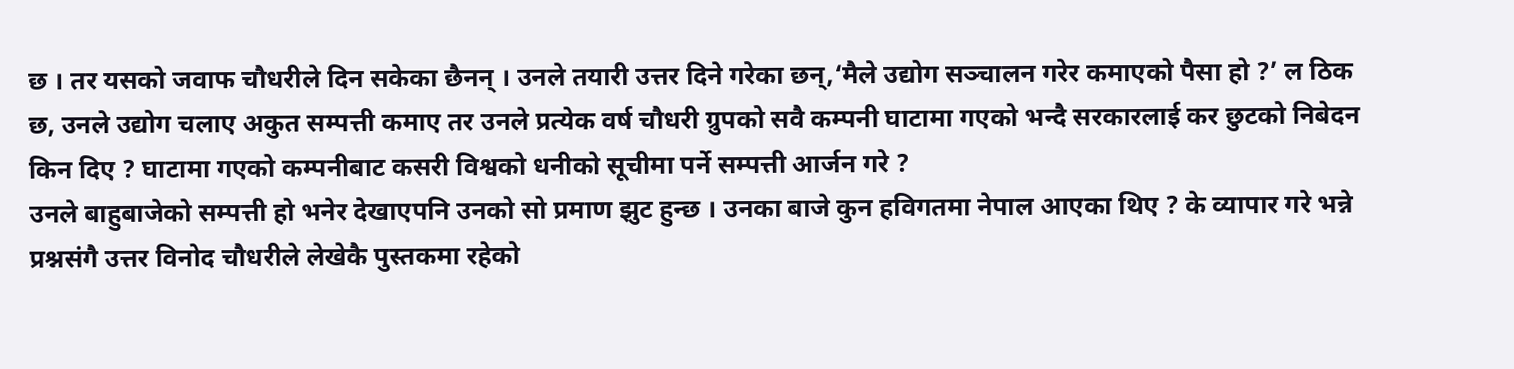छ । तर यसको जवाफ चौधरीले दिन सकेका छैनन् । उनले तयारी उत्तर दिने गरेका छन्,‘मैले उद्योग सञ्चालन गरेर कमाएको पैसा हो ?’ ल ठिक छ, उनले उद्योग चलाए अकुत सम्पत्ती कमाए तर उनले प्रत्येक वर्ष चौधरी ग्रुपको सवै कम्पनी घाटामा गएको भन्दै सरकारलाई कर छुटको निबेदन किन दिए ? घाटामा गएको कम्पनीबाट कसरी विश्वको धनीको सूचीमा पर्ने सम्पत्ती आर्जन गरे ?
उनले बाहुबाजेको सम्पत्ती हो भनेर देखाएपनि उनको सो प्रमाण झुट हुन्छ । उनका बाजे कुन हविगतमा नेपाल आएका थिए ? के व्यापार गरे भन्ने प्रश्नसंगै उत्तर विनोद चौधरीले लेखेकै पुस्तकमा रहेको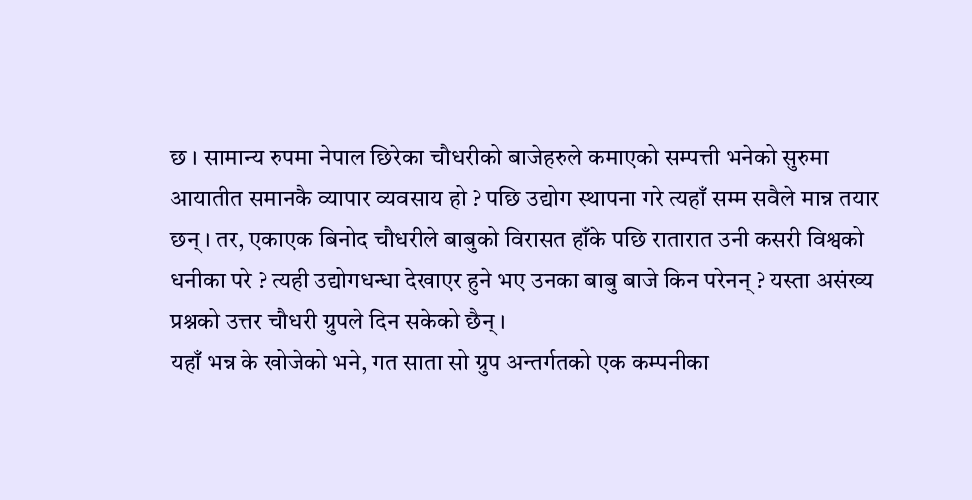छ । सामान्य रुपमा नेपाल छिरेका चौधरीको बाजेहरुले कमाएको सम्पत्ती भनेको सुरुमा आयातीत समानकै व्यापार व्यवसाय हो ? पछि उद्योग स्थापना गरे त्यहाँ सम्म सवैले मान्न तयार छन् । तर, एकाएक बिनोद चौधरीले बाबुको विरासत हाँके पछि रातारात उनी कसरी विश्वको धनीका परे ? त्यही उद्योगधन्धा देखाएर हुने भए उनका बाबु बाजे किन परेनन् ? यस्ता असंख्य प्रश्नको उत्तर चौधरी ग्रुपले दिन सकेको छैन् ।
यहाँ भन्न के खोजेको भने, गत साता सो ग्रुप अन्तर्गतको एक कम्पनीका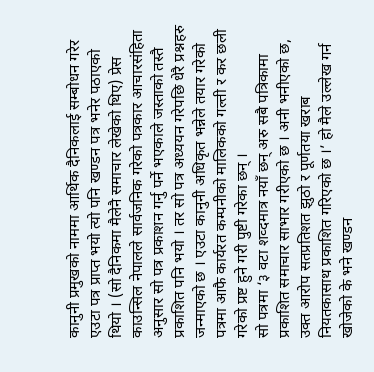कानुनी प्रमुखको नाममा आर्थिक दैनिकलाई सम्बोधन गरेर एउटा पत्र प्राप्त भयो त्यो पनि खण्डन पत्र भनेर पठाएको थियो । (सो दैनिकमा मैलेनै समाचार लेखेको थिए) प्रेस काउन्सिल नेपालले सार्वजनिक गरेको पत्रकार आचारसंहिता अनुसार सो पत्र प्रकाशन गर्नु पर्ने भएकाले जस्ताको तस्तै प्रकाशित पनि भयो । तर सो पत्र अध्ययन गरेपछि धेरै प्रश्नहरु जन्माएको छ । एउटा कानुनी अधिकृत भन्नेले तयार गरेको पत्रमा आफै कार्यरत कम्पनीको मालिकको गल्ती र कर छली गरेको प्रष्ट हुने गरी पुष्टी गरेका छन् ।
सो पत्रमा ‘३ वटा शव्दमात्र नयाँ छन् अरु सबै पत्रिकामा प्रकाशित समाचार साभार गरीएको छ । अनी भनीएको छ, उक्त आरोप सतप्रतिशत झुठो र पूर्णतया खराब नियतकासाथ प्रकाशित गरिएको छ ।’ हो मैले उल्लेख गर्न खोजेको के भने खण्डन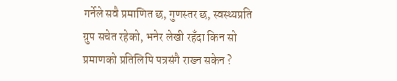गर्नेले सवै प्रमाणित छ, गुणस्तर छ, स्वस्थ्यप्रति ग्रुप सचेत रहेको, भनेर लेखी रहँदा किन सो प्रमाणको प्रतिलिपि पत्रसंगै राख्न सकेन ?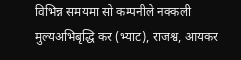विभिन्न समयमा सो कम्पनीले नक्कली मुल्यअभिबृद्धि कर (भ्याट), राजश्व, आयकर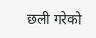छली गरेको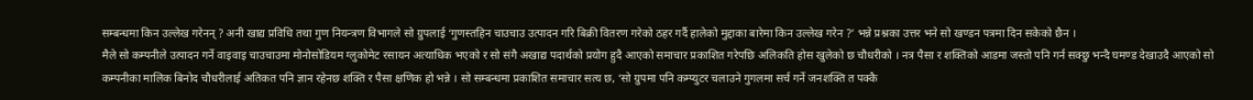सम्बन्धमा किन उल्लेख गरेनन् ? अनी खाद्य प्रविधि तथा गुण नियन्त्रण विभागले सो ग्रुपलाई ‘गुणस्तहिन चाउचाउ उत्पादन गरि बिक्री वितरण गरेको ठहर गर्दै हालेको मुद्दाका बारेमा किन उल्लेख गरेन ?’ भन्ने प्रश्नका उत्तर भने सो खण्डन पत्रमा दिन सकेको छैन ।
मैले सो कम्पनीले उत्पादन गर्ने वाइवाइ चाउचाउमा मोनोसोडियम ग्लुकोमेट रसायन अत्याधिक भएको र सो संगै अखाद्य पदार्थको प्रयोग हुदै आएको समाचार प्रकाशित गरेपछि अलिकति होस खुलेको छ चौधरीको । नत्र पैसा र शक्तिको आडमा जस्तो पनि गर्न सक्छु भन्दै घमण्ड देखाउदै आएको सो कम्पनीका मालिक बिनोद चौधरीलाई अतिकत पनि ज्ञान रहेनछ शक्ति र पैसा क्षणिक हो भन्ने । सो सम्बन्धमा प्रकाशित समाचार सत्य छ, ‘सो ग्रुपमा पनि कम्प्युटर चलाउने गुगलमा सर्च गर्ने जनशक्ति त पक्कै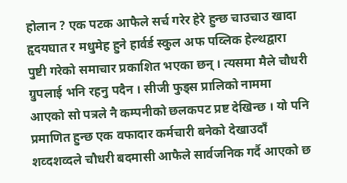होलान ? एक पटक आफैले सर्च गरेर हेरे हुन्छ चाउचाउ खादा हृदयघात र मधुमेह हुने हार्वर्ड स्कुल अफ पव्लिक हेल्थद्वारा पुष्टी गरेको समाचार प्रकाशित भएका छन् । त्यसमा मैले चौधरी ग्रुपलाई भनि रहनु पदैन । सीजी फुड्स प्रालिको नाममा आएको सो पत्रले नै कम्पनीको छलकपट प्रष्ट देखिन्छ । यो पनि प्रमाणित हुन्छ एक वफादार कर्मचारी बनेको देखाउदाँ शव्दशव्दले चौधरी बदमासी आफैले सार्वजनिक गर्दै आएको छ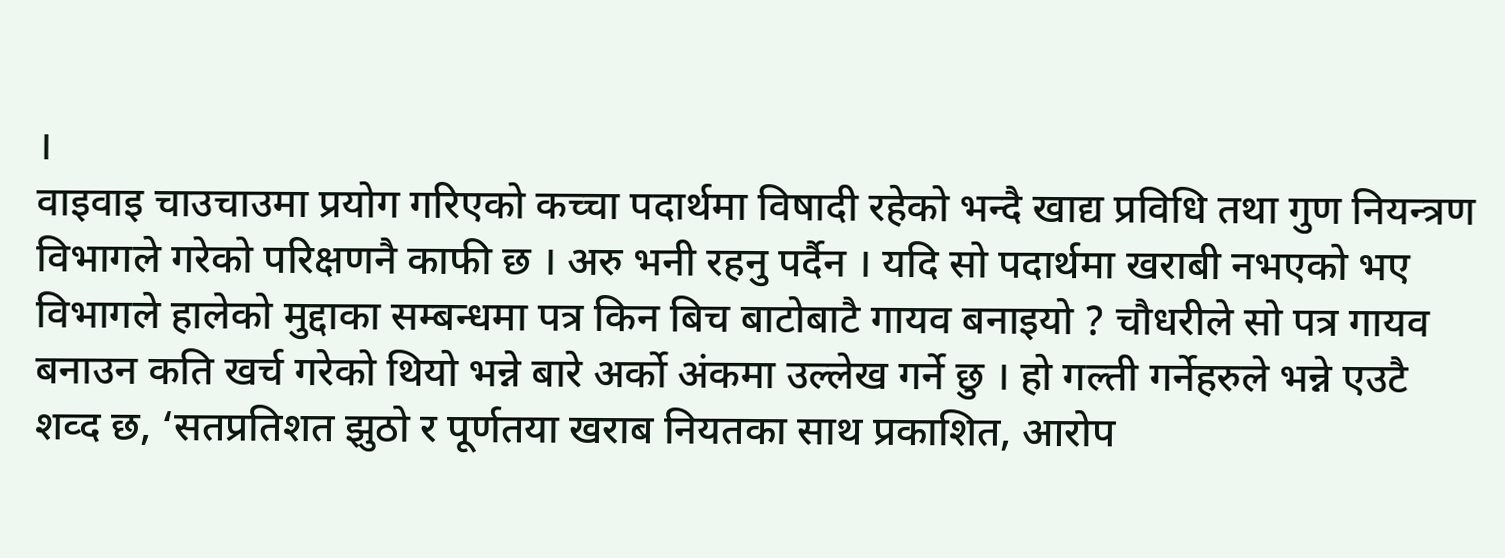।
वाइवाइ चाउचाउमा प्रयोग गरिएको कच्चा पदार्थमा विषादी रहेको भन्दै खाद्य प्रविधि तथा गुण नियन्त्रण विभागले गरेको परिक्षणनै काफी छ । अरु भनी रहनु पर्दैन । यदि सो पदार्थमा खराबी नभएको भए विभागले हालेको मुद्दाका सम्बन्धमा पत्र किन बिच बाटोबाटै गायव बनाइयो ? चौधरीले सो पत्र गायव बनाउन कति खर्च गरेको थियो भन्ने बारे अर्को अंकमा उल्लेख गर्ने छु । हो गल्ती गर्नेहरुले भन्ने एउटै शव्द छ, ‘सतप्रतिशत झुठो र पूर्णतया खराब नियतका साथ प्रकाशित, आरोप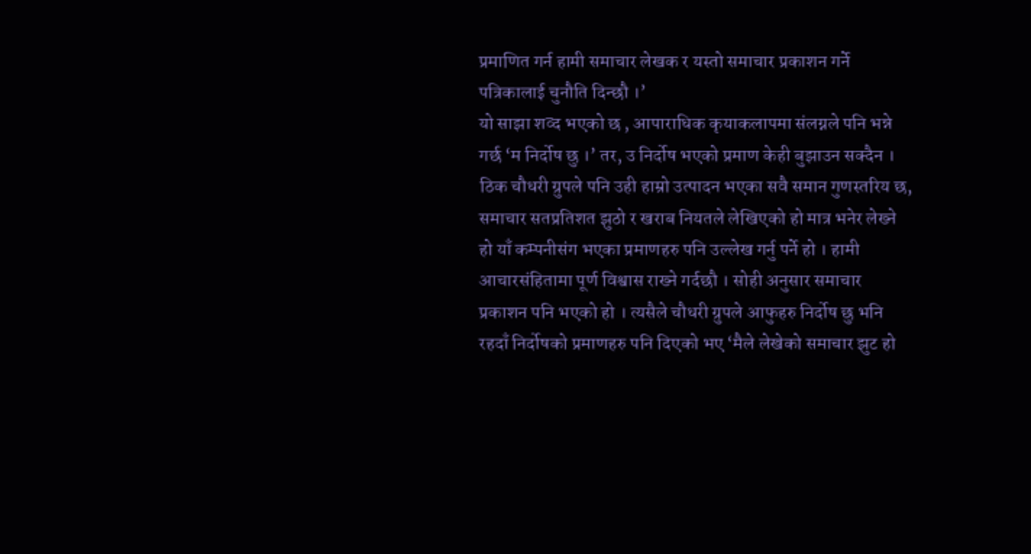प्रमाणित गर्न हामी समाचार लेखक र यस्तो समाचार प्रकाशन गर्ने पत्रिकालाई चुनौति दिन्छौ ।’
यो साझा शव्द भएको छ , आपाराधिक कृयाकलापमा संलग्नले पनि भन्ने गर्छ ‘म निर्दोष छु ।’ तर, उ निर्दोष भएको प्रमाण केही बुझाउन सक्दैन । ठिक चौधरी ग्रुपले पनि उही हाम्रो उत्पादन भएका सवै समान गुणस्तरिय छ, समाचार सतप्रतिशत झुठो र खराब नियतले लेखिएको हो मात्र भनेर लेख्ने हो याँ कम्पनीसंग भएका प्रमाणहरु पनि उल्लेख गर्नु पर्ने हो । हामी आचारसंहितामा पूर्ण विश्वास राख्ने गर्दछौ । सोही अनुसार समाचार प्रकाशन पनि भएको हो । त्यसैले चौधरी ग्रुपले आफुहरु निर्दोष छु भनि रहदाँ निर्दोषको प्रमाणहरु पनि दिएको भए ‘मैले लेखेको समाचार झुट हो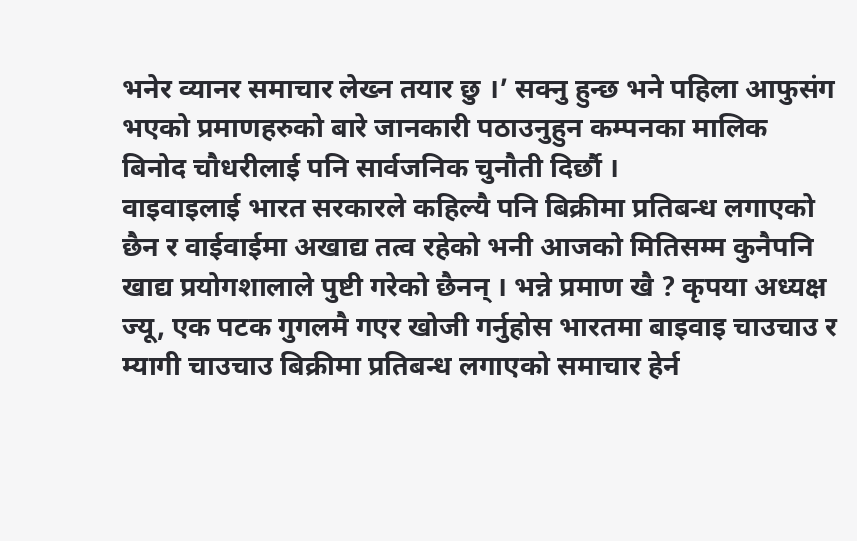भनेर व्यानर समाचार लेख्न तयार छु ।’ सक्नु हुन्छ भने पहिला आफुसंग भएको प्रमाणहरुको बारे जानकारी पठाउनुहुन कम्पनका मालिक बिनोद चौधरीलाई पनि सार्वजनिक चुनौती दिर्छौ ।
वाइवाइलाई भारत सरकारले कहिल्यै पनि बिक्रीमा प्रतिबन्ध लगाएको छैन र वाईवाईमा अखाद्य तत्व रहेको भनी आजको मितिसम्म कुनैपनि खाद्य प्रयोगशालाले पुष्टी गरेको छैनन् । भन्ने प्रमाण खै ? कृपया अध्यक्ष ज्यू, एक पटक गुगलमै गएर खोजी गर्नुहोस भारतमा बाइवाइ चाउचाउ र म्यागी चाउचाउ बिक्रीमा प्रतिबन्ध लगाएको समाचार हेर्न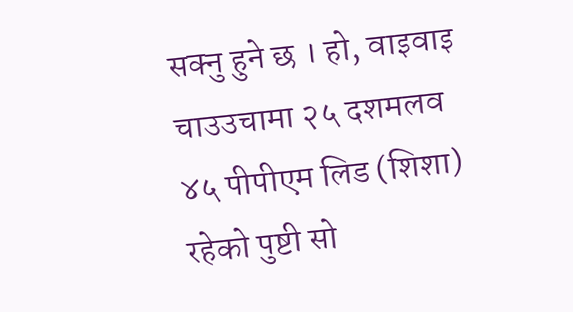सक्नु हुने छ । हो, वाइवाइ चाउउचामा २५ दशमलव ४५ पीपीएम लिड (शिशा) रहेको पुष्टी सो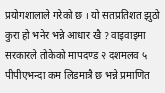प्रयोगशालाले गरेको छ । यो सतप्रतिशत झुठो कुरा हो भनेर भन्ने आधार खै ? वाइवाइमा सरकारले तोकेको मापदण्ड २ दशमलव ५ पीपीएभन्दा कम लिडमात्रै छ भन्ने प्रमाणित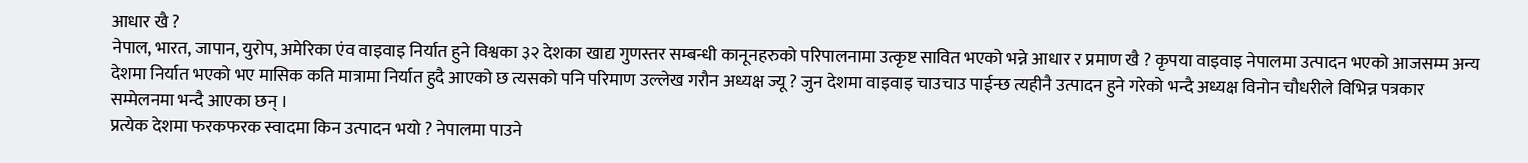आधार खै ?
नेपाल, भारत, जापान, युरोप, अमेरिका एंव वाइवाइ निर्यात हुने विश्वका ३२ देशका खाद्य गुणस्तर सम्बन्धी कानूनहरुको परिपालनामा उत्कृष्ट सावित भएको भन्ने आधार र प्रमाण खै ? कृपया वाइवाइ नेपालमा उत्पादन भएको आजसम्म अन्य देशमा निर्यात भएको भए मासिक कति मात्रामा निर्यात हुदै आएको छ त्यसको पनि परिमाण उल्लेख गरौन अध्यक्ष ज्यू ? जुन देशमा वाइवाइ चाउचाउ पाईन्छ त्यहीनै उत्पादन हुने गरेको भन्दै अध्यक्ष विनोन चौधरीले विभिन्न पत्रकार सम्मेलनमा भन्दै आएका छन् ।
प्रत्येक देशमा फरकफरक स्वादमा किन उत्पादन भयो ? नेपालमा पाउने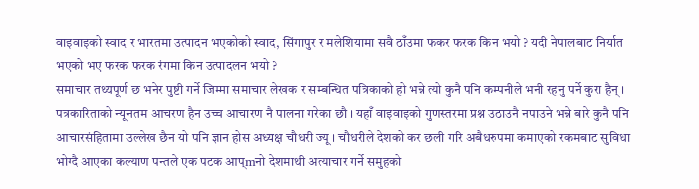वाइवाइको स्वाद र भारतमा उत्पादन भएकोको स्वाद, सिंगापुर र मलेशियामा सवै ठाँउमा फकर फरक किन भयो ? यदी नेपालबाट निर्यात भएको भए फरक फरक रंगमा किन उत्पादलन भयो ?
समाचार तथ्यपूर्ण छ भनेर पुष्टी गर्ने जिम्मा समाचार लेखक र सम्बन्धित पत्रिकाको हो भन्ने त्यो कुनै पनि कम्पनीले भनी रहनु पर्ने कुरा हैन् । पत्रकारिताको न्यूनतम आचरण हैन उच्च आचारण नै पालना गरेका छौ । यहाँ वाइवाइको गुणस्तरमा प्रश्न उठाउनै नपाउने भन्ने बारे कुनै पनि आचारसंहितामा उल्लेख छैन यो पनि ज्ञान होस अध्यक्ष चौधरी ज्यू । चौधरीले देशको कर छली गरि अबैधरुपमा कमाएको रकमबाट सुविधा भोग्दै आएका कल्याण पन्तले एक पटक आप्mनो देशमाथी अत्याचार गर्ने समुहको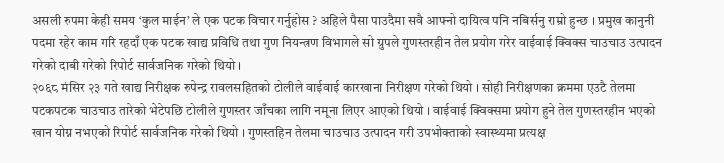असली रुपमा केही समय ‘कुल माईन’ ले एक पटक विचार गर्नुहोस ? अहिले पैसा पाउदैमा सवै आफ्नो दायित्व पनि नबिर्सनु राम्रो हुन्छ । प्रमुख कानुनी पदमा रहेर काम गरि रहदाँ एक पटक खाद्य प्रविधि तथा गुण नियन्त्रण विभागले सो ग्रुपले गुणस्तरहीन तेल प्रयोग गरेर वाईवाई क्विक्स चाउचाउ उत्पादन गरेको दाबी गरेको रिपोर्ट सार्वजनिक गरेको थियो ।
२०६८ मंसिर २३ गते खाद्य निरीक्षक रुपेन्द्र रावलसहितको टोलीले वाईवाई कारखाना निरीक्षण गरेको थियो । सोही निरीक्षणका क्रममा एउटै तेलमा पटकपटक चाउचाउ तारेको भेटेपछि टोलीले गुणस्तर जाँचका लागि नमूना लिएर आएको थियो । वाईवाई क्विक्समा प्रयोग हुने तेल गुणस्तरहीन भएको खान योग्न नभएको रिपोर्ट सार्वजनिक गरेको थियो । गुणस्तहिन तेलमा चाउचाउ उत्पादन गरी उपभोक्ताको स्वास्थ्यमा प्रत्यक्ष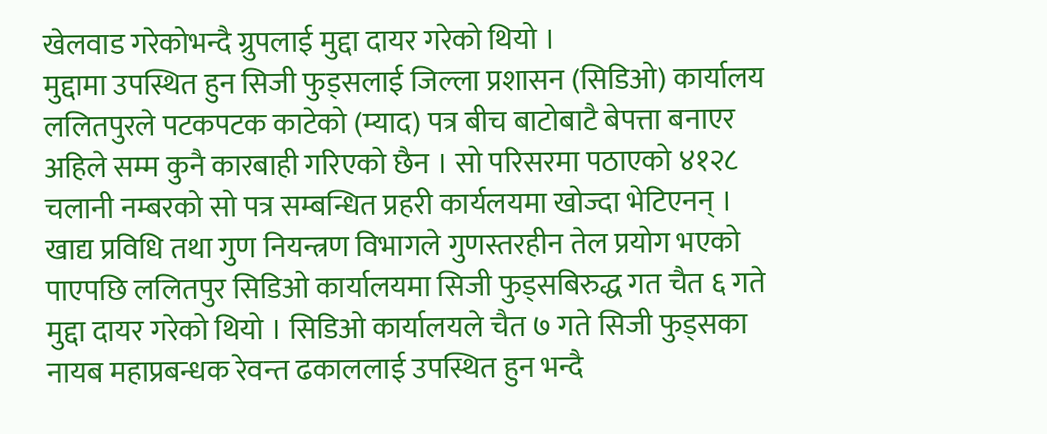खेलवाड गरेकोभन्दै ग्रुपलाई मुद्दा दायर गरेको थियो ।
मुद्दामा उपस्थित हुन सिजी फुड्सलाई जिल्ला प्रशासन (सिडिओ) कार्यालय ललितपुरले पटकपटक काटेको (म्याद) पत्र बीच बाटोबाटै बेपत्ता बनाएर अहिले सम्म कुनै कारबाही गरिएको छैन । सो परिसरमा पठाएको ४१२८ चलानी नम्बरको सो पत्र सम्बन्धित प्रहरी कार्यलयमा खोज्दा भेटिएनन् । खाद्य प्रविधि तथा गुण नियन्त्रण विभागले गुणस्तरहीन तेल प्रयोग भएको पाएपछि ललितपुर सिडिओ कार्यालयमा सिजी फुड्सबिरुद्ध गत चैत ६ गते मुद्दा दायर गरेको थियो । सिडिओ कार्यालयले चैत ७ गते सिजी फुड्सका नायब महाप्रबन्धक रेवन्त ढकाललाई उपस्थित हुन भन्दै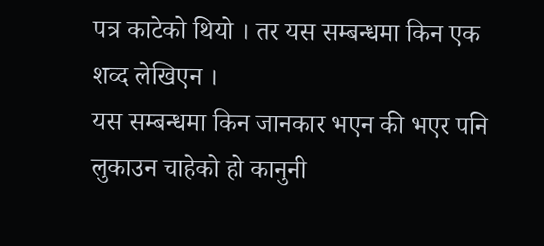पत्र काटेको थियो । तर यस सम्बन्धमा किन एक शव्द लेखिएन ।
यस सम्बन्धमा किन जानकार भएन की भएर पनि लुकाउन चाहेको हो कानुनी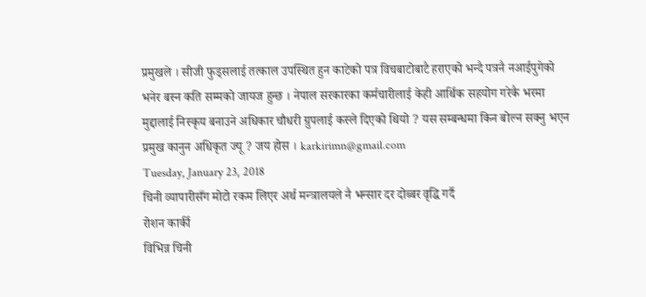प्रमुखले । सीजी फुड्सलाई तत्काल उपस्थित हुन काटेको पत्र विचबाटोबाटै हराएको भन्दै पत्रनै नआईपुगेको भनेर बस्न कति सम्मको जायज हुन्छ । नेपाल सरकारका कर्मचारीलाई केही आर्थिक सहयोग गरेकै भरमा मुद्दालाई निस्कृय बनाउने अधिकार चौधरी ग्रुपलाई कस्ले दिएको थियो ? यस सम्बन्धमा किन बोल्न सक्नु भएन प्रमुख कानुन अधिकृत ज्यू ? जय होस । karkirimn@gmail.com
Tuesday, January 23, 2018
चिनी व्यापारीसँग मोटो रकम लिएर अर्थ मन्त्रालयले नै भन्सार दर दोब्बर वृद्धि गर्दै
रोशन कार्की
विभिन्न चिनी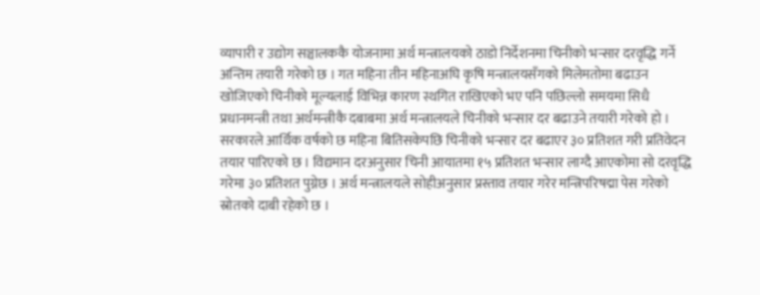व्यापारी र उद्योग सञ्चालककै योजनामा अर्थ मन्त्रालयको ठाडो निर्देशनमा चिनीको भन्सार दरवृद्धि गर्ने अन्तिम तयारी गरेको छ । गत महिना तीन महिनाअघि कृषि मन्त्रालयसँगको मिलेमतोमा बढाउन खोजिएको चिनीको मूल्यलाई विभिन्न कारण स्थगित राखिएको भए पनि पछिल्लो समयमा सिधै प्रधानमन्त्री तथा अर्थमन्त्रीकै दबाबमा अर्थ मन्त्रालयले चिनीको भन्सार दर बढाउने तयारी गरेको हो । सरकारले आर्थिक वर्षको छ महिना बितिसकेपछि चिनीको भन्सार दर बढाएर ३० प्रतिशत गरी प्रतिवेदन तयार पारिएको छ । विद्यमान दरअनुसार चिनी आयातमा १५ प्रतिशत भन्सार लाग्दै आएकोमा सो दरवृद्धि गरेमा ३० प्रतिशत पुग्नेछ । अर्थ मन्त्रालयले सोहीअनुसार प्रस्ताव तयार गरेर मन्त्रिपरिषद्मा पेस गरेको स्रोतको दाबी रहेको छ ।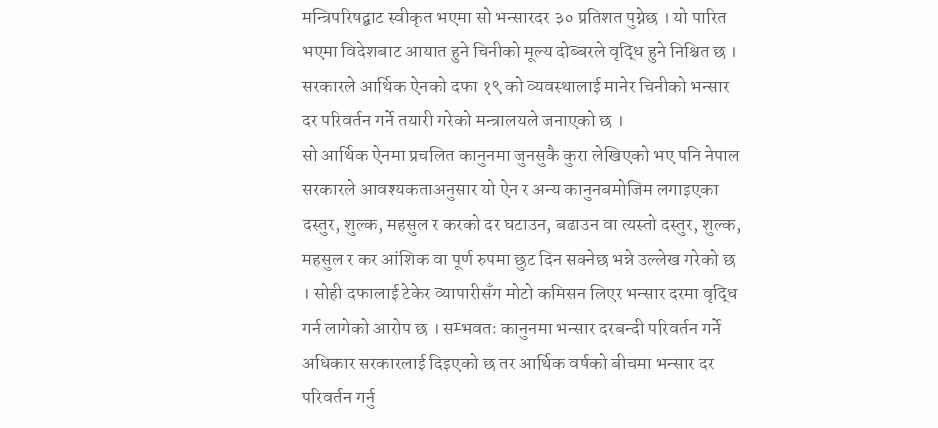मन्त्रिपरिषद्बाट स्वीकृत भएमा सो भन्सारदर ३० प्रतिशत पुग्नेछ । यो पारित भएमा विदेशबाट आयात हुने चिनीको मूल्य दोब्बरले वृद्धि हुने निश्चित छ । सरकारले आर्थिक ऐनको दफा १९ को व्यवस्थालाई मानेर चिनीको भन्सार दर परिवर्तन गर्ने तयारी गरेको मन्त्रालयले जनाएको छ ।
सो आर्थिक ऐनमा प्रचलित कानुनमा जुनसुकै कुरा लेखिएको भए पनि नेपाल सरकारले आवश्यकताअनुसार यो ऐन र अन्य कानुनबमोजिम लगाइएका दस्तुर, शुल्क, महसुल र करको दर घटाउन, बढाउन वा त्यस्तो दस्तुर, शुल्क, महसुल र कर आंशिक वा पूर्ण रुपमा छुट दिन सक्नेछ भन्ने उल्लेख गरेको छ । सोही दफालाई टेकेर व्यापारीसँग मोटो कमिसन लिएर भन्सार दरमा वृद्धि गर्न लागेको आरोप छ । सम्भवतः कानुनमा भन्सार दरबन्दी परिवर्तन गर्ने अधिकार सरकारलाई दिइएको छ तर आर्थिक वर्षको बीचमा भन्सार दर परिवर्तन गर्नु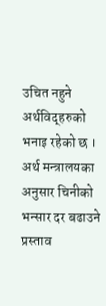उचित नहुने अर्थविद्हरुको भनाइ रहेको छ । अर्थ मन्त्रालयका अनुसार चिनीको भन्सार दर बढाउने प्रस्ताव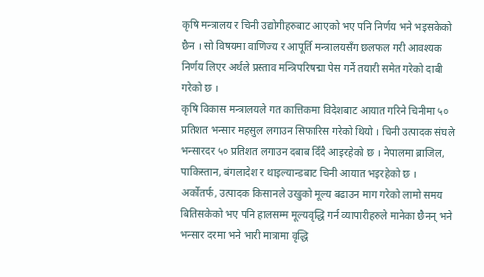कृषि मन्त्रालय र चिनी उद्योगीहरुबाट आएको भए पनि निर्णय भने भइसकेको छैन । सो विषयमा वाणिज्य र आपूर्ति मन्त्रालयसँग छलफल गरी आवश्यक निर्णय लिएर अर्थले प्रस्ताव मन्त्रिपरिषद्मा पेस गर्ने तयारी समेत गरेको दाबी गरेको छ ।
कृषि विकास मन्त्रालयले गत कात्तिकमा विदेशबाट आयात गरिने चिनीमा ५० प्रतिशत भन्सार महसुल लगाउन सिफारिस गरेको थियो । चिनी उत्पादक संघले भन्सारदर ५० प्रतिशत लगाउन दबाब दिँदै आइरहेको छ । नेपालमा ब्राजिल, पाकिस्तान, बंगलादेश र थाइल्यान्डबाट चिनी आयात भइरहेको छ । अर्कोतर्फ, उत्पादक किसानले उखुको मूल्य बढाउन माग गरेको लामो समय बितिसकेको भए पनि हालसम्म मूल्यवृद्धि गर्न व्यापारीहरुले मानेका छैनन् भने भन्सार दरमा भने भारी मात्रामा वृद्धि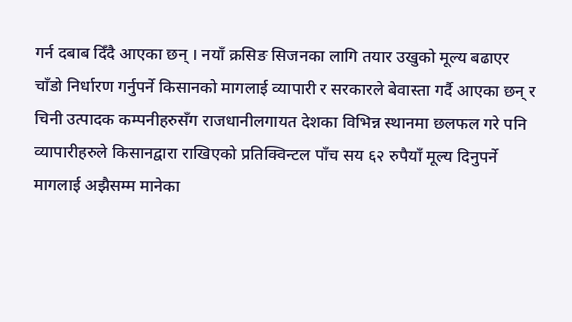गर्न दबाब दिँदै आएका छन् । नयाँ क्रसिङ सिजनका लागि तयार उखुको मूल्य बढाएर चाँडो निर्धारण गर्नुपर्ने किसानको मागलाई व्यापारी र सरकारले बेवास्ता गर्दै आएका छन् र चिनी उत्पादक कम्पनीहरुसँग राजधानीलगायत देशका विभिन्न स्थानमा छलफल गरे पनि व्यापारीहरुले किसानद्वारा राखिएको प्रतिक्विन्टल पाँच सय ६२ रुपैयाँ मूल्य दिनुपर्ने मागलाई अझैसम्म मानेका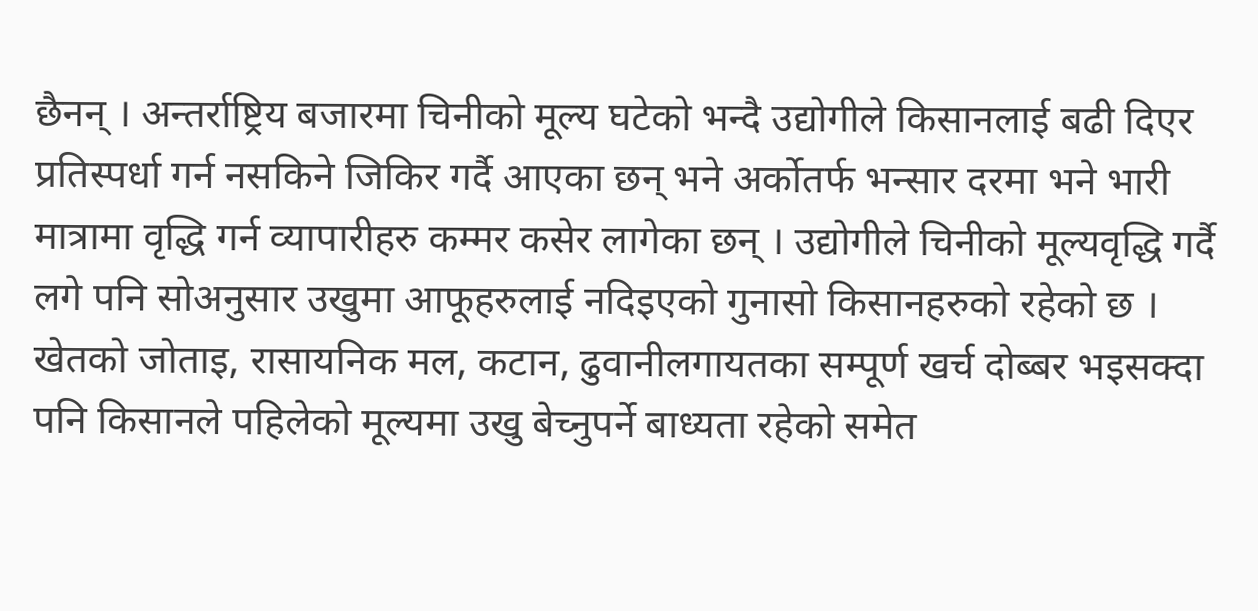छैनन् । अन्तर्राष्ट्रिय बजारमा चिनीको मूल्य घटेको भन्दै उद्योगीले किसानलाई बढी दिएर प्रतिस्पर्धा गर्न नसकिने जिकिर गर्दै आएका छन् भने अर्कोतर्फ भन्सार दरमा भने भारी मात्रामा वृद्धि गर्न व्यापारीहरु कम्मर कसेर लागेका छन् । उद्योगीले चिनीको मूल्यवृद्धि गर्दै लगे पनि सोअनुसार उखुमा आफूहरुलाई नदिइएको गुनासो किसानहरुको रहेको छ । खेतको जोताइ, रासायनिक मल, कटान, ढुवानीलगायतका सम्पूर्ण खर्च दोब्बर भइसक्दा पनि किसानले पहिलेको मूल्यमा उखु बेच्नुपर्ने बाध्यता रहेको समेत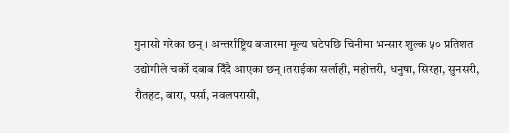गुनासो गरेका छन् । अन्तर्राष्ट्रिय बजारमा मूल्य घटेपछि चिनीमा भन्सार शुल्क ५० प्रतिशत उद्योगीले चर्को दबाब दिँदै आएका छन् ।तराईका सर्लाही, महोत्तरी, धनुषा, सिरहा, सुनसरी, रौतहट, बारा, पर्सा, नवलपरासी,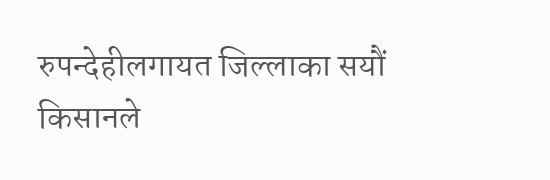रुपन्देहीलगायत जिल्लाका सयौं किसानले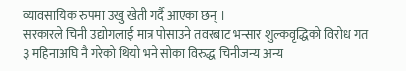व्यावसायिक रुपमा उखु खेती गर्दै आएका छन् ।
सरकारले चिनी उद्योगलाई मात्र पोसाउने तवरबाट भन्सार शुल्कवृद्धिको विरोध गत ३ महिनाअघि नै गरेको थियो भने सोका विरुद्ध चिनीजन्य अन्य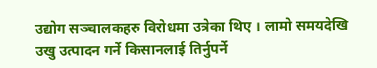उद्योग सञ्चालकहरु विरोधमा उत्रेका थिए । लामो समयदेखि उखु उत्पादन गर्ने किसानलाई तिर्नुपर्ने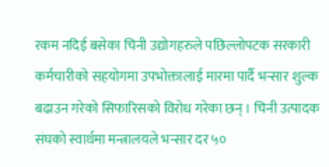रकम नदिई बसेका चिनी उद्योगहरुले पछिल्लोपटक सरकारी कर्मचारीको सहयोगमा उपभोक्तालाई मारमा पार्दै भन्सार शुल्क बढाउन गरेको सिफारिसको विरोध गरेका छन् । चिनी उत्पादक संघको स्वार्थमा मन्त्रालयले भन्सार दर ५०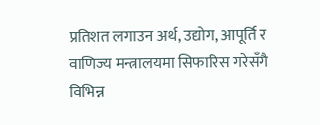प्रतिशत लगाउन अर्थ, उद्योग, आपूर्ति र वाणिज्य मन्त्रालयमा सिफारिस गरेसँगै विभिन्न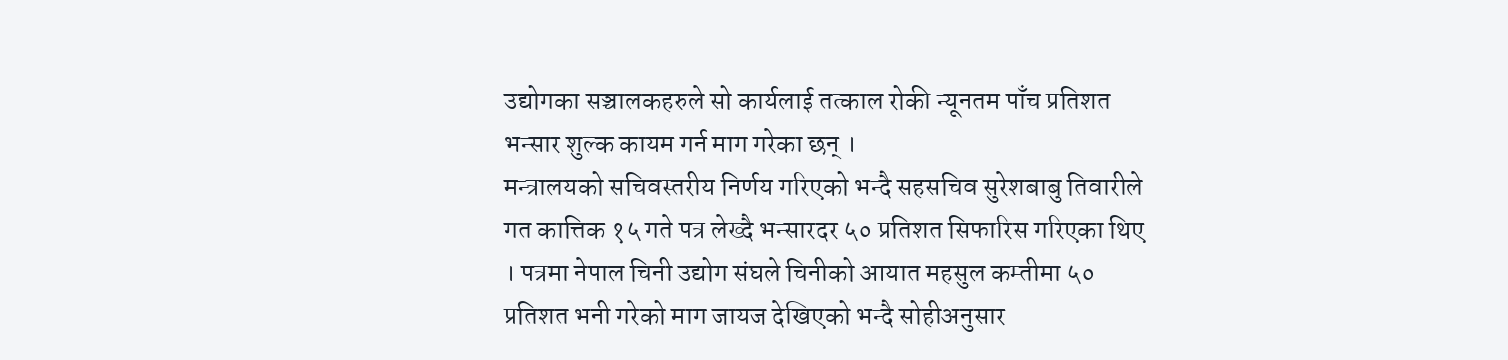उद्योगका सञ्चालकहरुले सो कार्यलाई तत्काल रोकी न्यूनतम पाँच प्रतिशत भन्सार शुल्क कायम गर्न माग गरेका छन् ।
मन्त्रालयको सचिवस्तरीय निर्णय गरिएको भन्दै सहसचिव सुरेशबाबु तिवारीले गत कात्तिक १५ गते पत्र लेख्दै भन्सारदर ५० प्रतिशत सिफारिस गरिएका थिए । पत्रमा नेपाल चिनी उद्योग संघले चिनीको आयात महसुल कम्तीमा ५० प्रतिशत भनी गरेको माग जायज देखिएको भन्दै सोहीअनुसार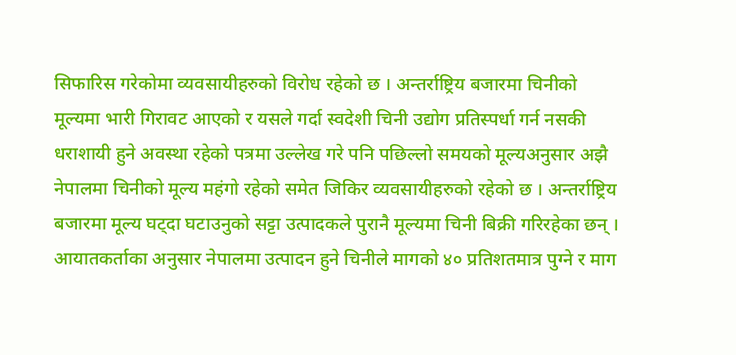सिफारिस गरेकोमा व्यवसायीहरुको विरोध रहेको छ । अन्तर्राष्ट्रिय बजारमा चिनीको मूल्यमा भारी गिरावट आएको र यसले गर्दा स्वदेशी चिनी उद्योग प्रतिस्पर्धा गर्न नसकी धराशायी हुने अवस्था रहेको पत्रमा उल्लेख गरे पनि पछिल्लो समयको मूल्यअनुसार अझै नेपालमा चिनीको मूल्य महंगो रहेको समेत जिकिर व्यवसायीहरुको रहेको छ । अन्तर्राष्ट्रिय बजारमा मूल्य घट्दा घटाउनुको सट्टा उत्पादकले पुरानै मूल्यमा चिनी बिक्री गरिरहेका छन् । आयातकर्ताका अनुसार नेपालमा उत्पादन हुने चिनीले मागको ४० प्रतिशतमात्र पुग्ने र माग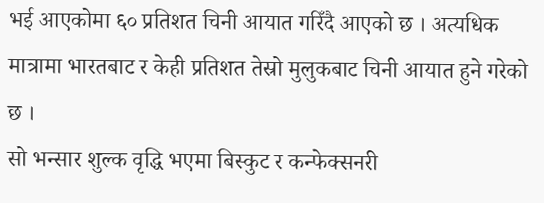भई आएकोमा ६० प्रतिशत चिनी आयात गरिँदै आएको छ । अत्यधिक मात्रामा भारतबाट र केही प्रतिशत तेस्रो मुलुकबाट चिनी आयात हुने गरेको छ ।
सो भन्सार शुल्क वृद्धि भएमा बिस्कुट र कन्फेक्सनरी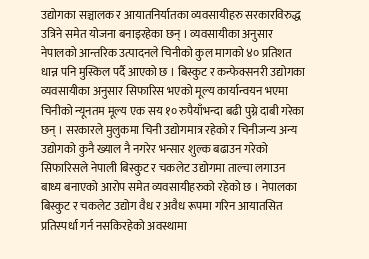उद्योगका सञ्चालक र आयातनिर्यातका व्यवसायीहरु सरकारविरुद्ध उत्रिने समेत योजना बनाइरहेका छन् । व्यवसायीका अनुसार नेपालको आन्तरिक उत्पादनले चिनीको कुल मागको ४० प्रतिशत धान्न पनि मुस्किल पर्दै आएको छ । बिस्कुट र कन्फेक्सनरी उद्योगका व्यवसायीका अनुसार सिफारिस भएको मूल्य कार्यान्वयन भएमा चिनीको न्यूनतम मूल्य एक सय १० रुपैयाँभन्दा बढी पुग्ने दाबी गरेका छन् । सरकारले मुलुकमा चिनी उद्योगमात्र रहेको र चिनीजन्य अन्य उद्योगको कुनै ख्याल नै नगरेर भन्सार शुल्क बढाउन गरेको सिफारिसले नेपाली बिस्कुट र चकलेट उद्योगमा ताल्चा लगाउन बाध्य बनाएको आरोप समेत व्यवसायीहरुको रहेको छ । नेपालका बिस्कुट र चकलेट उद्योग वैध र अवैध रूपमा गरिन आयातसित प्रतिस्पर्धा गर्न नसकिरहेको अवस्थामा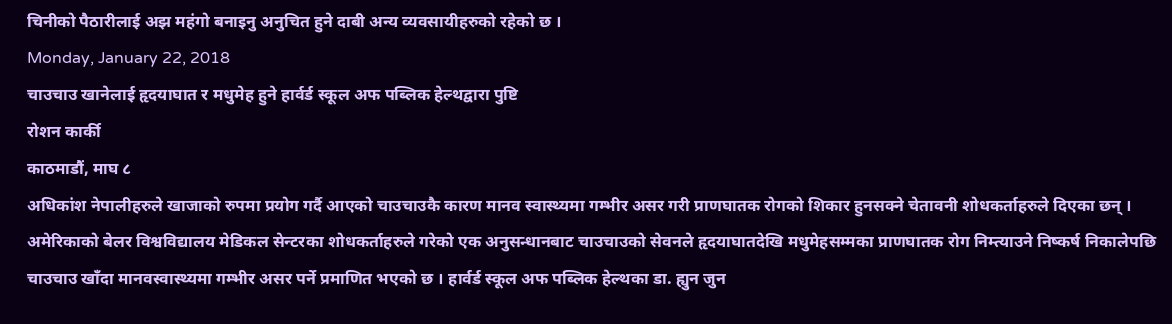चिनीको पैठारीलाई अझ महंगो बनाइनु अनुचित हुने दाबी अन्य व्यवसायीहरुको रहेको छ ।
Monday, January 22, 2018
चाउचाउ खानेलाई हृदयाघात र मधुमेह हुने हार्वर्ड स्कूल अफ पब्लिक हेल्थद्वारा पुष्टि
रोशन कार्की
काठमाडौं, माघ ८
अधिकांश नेपालीहरुले खाजाको रुपमा प्रयोग गर्दै आएको चाउचाउकै कारण मानव स्वास्थ्यमा गम्भीर असर गरी प्राणघातक रोगको शिकार हुनसक्ने चेतावनी शोधकर्ताहरुले दिएका छन् । अमेरिकाको बेलर विश्वविद्यालय मेडिकल सेन्टरका शोधकर्ताहरुले गरेको एक अनुसन्धानबाट चाउचाउको सेवनले हृदयाघातदेखि मधुमेहसम्मका प्राणघातक रोग निम्त्याउने निष्कर्ष निकालेपछि चाउचाउ खाँदा मानवस्वास्थ्यमा गम्भीर असर पर्ने प्रमाणित भएको छ । हार्वर्ड स्कूल अफ पब्लिक हेल्थका डा. ह्युन जुन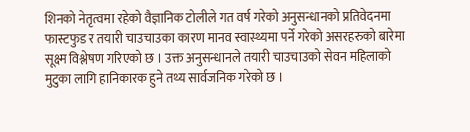शिनको नेतृत्वमा रहेको वैज्ञानिक टोलीले गत वर्ष गरेको अनुसन्धानको प्रतिवेदनमा फास्टफुड र तयारी चाउचाउका कारण मानव स्वास्थ्यमा पर्ने गरेको असरहरुको बारेमा सूक्ष्म विश्लेषण गरिएको छ । उक्त अनुसन्धानले तयारी चाउचाउको सेवन महिलाको मुटुका लागि हानिकारक हुने तथ्य सार्वजनिक गरेको छ ।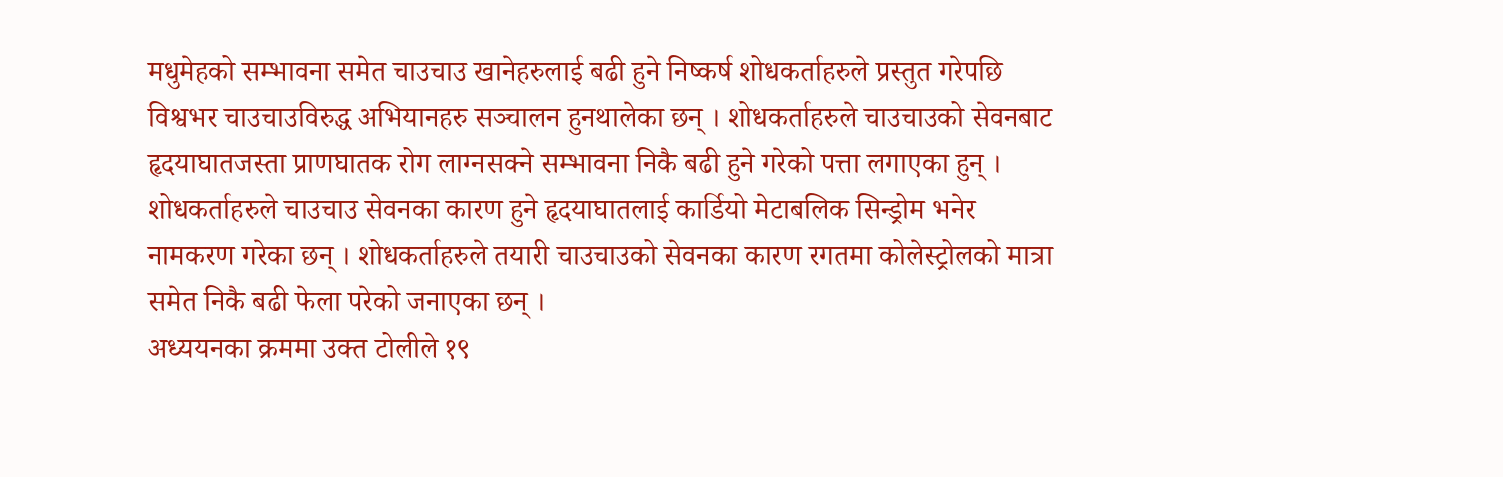मधुमेहको सम्भावना समेत चाउचाउ खानेहरुलाई बढी हुने निष्कर्ष शोधकर्ताहरुले प्रस्तुत गरेपछि विश्वभर चाउचाउविरुद्ध अभियानहरु सञ्चालन हुनथालेका छन् । शोधकर्ताहरुले चाउचाउको सेवनबाट हृदयाघातजस्ता प्राणघातक रोग लाग्नसक्ने सम्भावना निकै बढी हुने गरेको पत्ता लगाएका हुन् । शोधकर्ताहरुले चाउचाउ सेवनका कारण हुने हृदयाघातलाई कार्डियो मेटाबलिक सिन्ड्रोम भनेर नामकरण गरेका छन् । शोधकर्ताहरुले तयारी चाउचाउको सेवनका कारण रगतमा कोलेस्ट्रोलको मात्रा समेत निकै बढी फेला परेको जनाएका छन् ।
अध्ययनका क्रममा उक्त टोलीले १९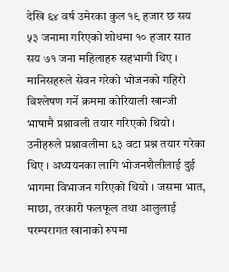देखि ६४ वर्ष उमेरका कुल १९ हजार छ सय ५३ जनामा गरिएको शोधमा १० हजार सात सय ७१ जना महिलाहरु सहभागी थिए । मानिसहरुले सेवन गरेको भोजनको गहिरो विश्लेषण गर्ने क्रममा कोरियाली खान्जी भाषामै प्रश्नावली तयार गरिएको थियो । उनीहरुले प्रश्नावलीमा ६३ वटा प्रश्न तयार गरेका थिए । अध्ययनका लागि भोजनशैलीलाई दुई भागमा विभाजन गरिएको थियो । जसमा भात, माछा, तरकारी फलफूल तथा आलुलाई परम्परागत खानाको रुपमा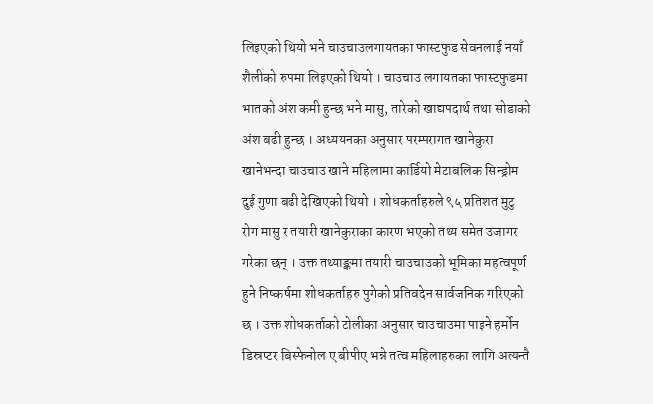लिइएको थियो भने चाउचाउलगायतका फास्टफुड सेवनलाई नयाँ शैलीको रुपमा लिइएको थियो । चाउचाउ लगायतका फास्टफुडमा भातको अंश कमी हुन्छ भने मासु, तारेको खाद्यपदार्थ तथा सोडाको अंश बढी हुन्छ । अध्ययनका अनुसार परम्परागत खानेकुरा खानेभन्दा चाउचाउ खाने महिलामा कार्डियो मेटाबलिक सिन्ड्रोम दुई गुणा बढी देखिएको थियो । शोधकर्ताहरुले ९५ प्रतिशत मुटु रोग मासु र तयारी खानेकुराका कारण भएको तथ्य समेत उजागर गरेका छन् । उक्त तथ्याङ्कमा तयारी चाउचाउको भूमिका महत्वपूर्ण हुने निष्कर्षमा शोधकर्ताहरु पुगेको प्रतिवदेन सार्वजनिक गरिएको छ । उक्त शोधकर्ताको टोलीका अनुसार चाउचाउमा पाइने हर्मोन डिस्रप्टर बिस्फेनोल ए बीपीए भन्ने तत्व महिलाहरुका लागि अत्यन्तै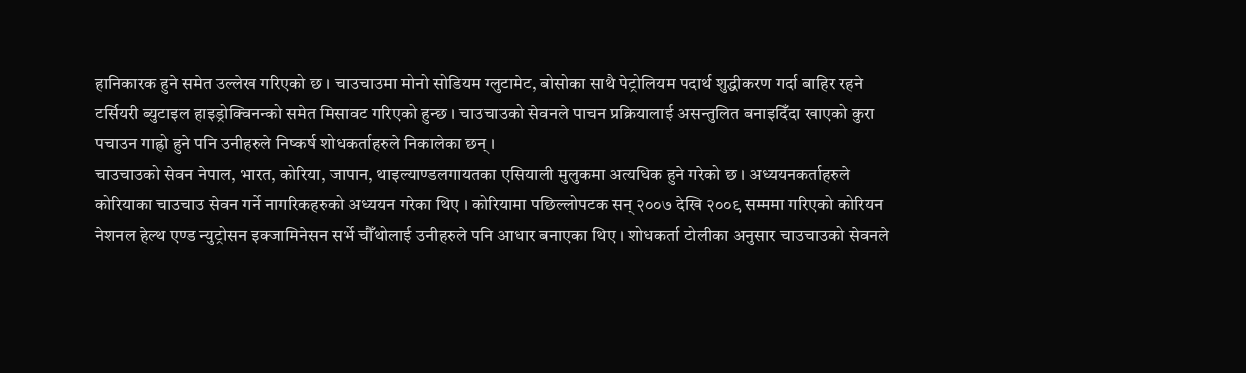हानिकारक हुने समेत उल्लेख गरिएको छ । चाउचाउमा मोनो सोडियम ग्लुटामेट, बोसोका साथै पेट्रोलियम पदार्थ शुद्धीकरण गर्दा बाहिर रहने टर्सियरी ब्युटाइल हाइड्रोक्विनन्को समेत मिसावट गरिएको हुन्छ । चाउचाउको सेवनले पाचन प्रक्रियालाई असन्तुलित बनाइदिँदा खाएको कुरा पचाउन गाह्रो हुने पनि उनीहरुले निष्कर्ष शोधकर्ताहरुले निकालेका छन् ।
चाउचाउको सेवन नेपाल, भारत, कोरिया, जापान, थाइल्याण्डलगायतका एसियाली मुलुकमा अत्यधिक हुने गरेको छ । अध्ययनकर्ताहरुले कोरियाका चाउचाउ सेवन गर्ने नागरिकहरुको अध्ययन गरेका थिए । कोरियामा पछिल्लोपटक सन् २००७ देखि २००९ सम्ममा गरिएको कोरियन नेशनल हेल्थ एण्ड न्युट्रोसन इक्जामिनेसन सर्भे चौँथोलाई उनीहरुले पनि आधार बनाएका थिए । शोधकर्ता टोलीका अनुसार चाउचाउको सेवनले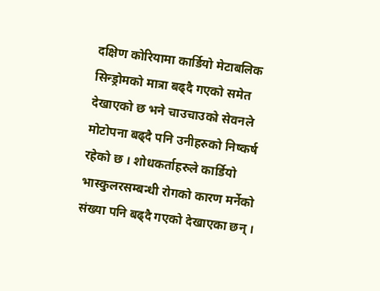दक्षिण कोरियामा कार्डियो मेटाबलिक सिन्ड्रोमको मात्रा बढ्दै गएको समेत देखाएको छ भने चाउचाउको सेवनले मोटोपना बढ्दै पनि उनीहरुको निष्कर्ष रहेको छ । शोधकर्ताहरुले कार्डियो भास्कुलरसम्बन्धी रोगको कारण मर्नेको संख्या पनि बढ्दै गएको देखाएका छन् ।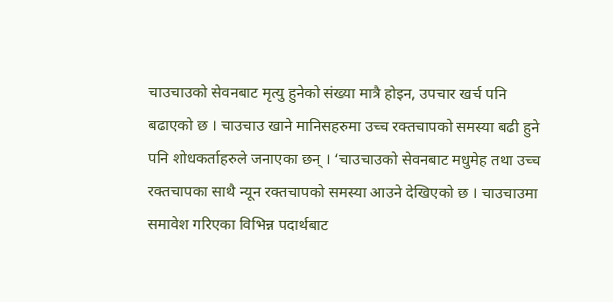चाउचाउको सेवनबाट मृत्यु हुनेको संख्या मात्रै होइन, उपचार खर्च पनि बढाएको छ । चाउचाउ खाने मानिसहरुमा उच्च रक्तचापको समस्या बढी हुने पनि शोधकर्ताहरुले जनाएका छन् । ‘चाउचाउको सेवनबाट मधुमेह तथा उच्च रक्तचापका साथै न्यून रक्तचापको समस्या आउने देखिएको छ । चाउचाउमा समावेश गरिएका विभिन्न पदार्थबाट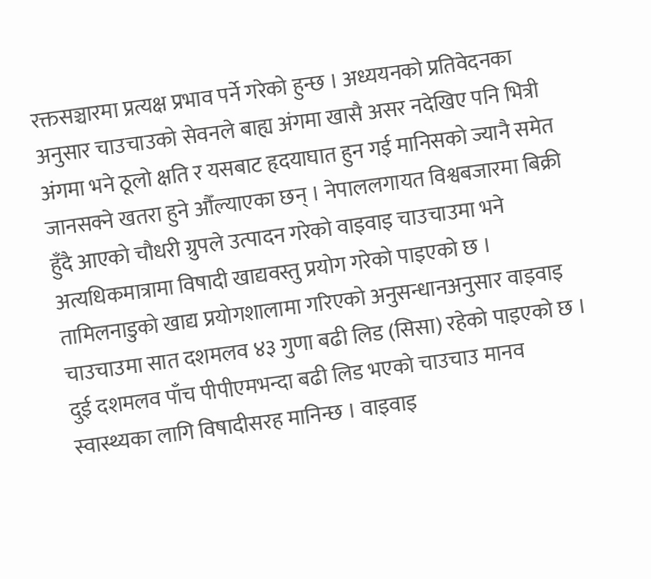रक्तसञ्चारमा प्रत्यक्ष प्रभाव पर्ने गरेको हुन्छ । अध्ययनको प्रतिवेदनका अनुसार चाउचाउको सेवनले बाह्य अंगमा खासै असर नदेखिए पनि भित्री अंगमा भने ठूलो क्षति र यसबाट हृदयाघात हुन गई मानिसको ज्यानै समेत जानसक्ने खतरा हुने औँल्याएका छन् । नेपाललगायत विश्वबजारमा बिक्री हुँदै आएको चौधरी ग्रुपले उत्पादन गरेको वाइवाइ चाउचाउमा भने अत्यधिकमात्रामा विषादी खाद्यवस्तु प्रयोग गरेको पाइएको छ ।
तामिलनाडुको खाद्य प्रयोगशालामा गरिएको अनुसन्धानअनुसार वाइवाइ चाउचाउमा सात दशमलव ४३ गुणा बढी लिड (सिसा) रहेको पाइएको छ । दुई दशमलव पाँच पीपीएमभन्दा बढी लिड भएको चाउचाउ मानव स्वास्थ्यका लागि विषादीसरह मानिन्छ । वाइवाइ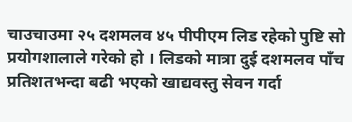चाउचाउमा २५ दशमलव ४५ पीपीएम लिड रहेको पुष्टि सो प्रयोगशालाले गरेको हो । लिडको मात्रा दुई दशमलव पाँच प्रतिशतभन्दा बढी भएको खाद्यवस्तु सेवन गर्दा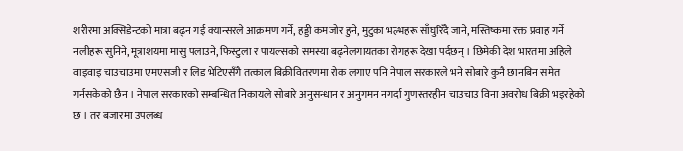शरीरमा अक्सिडेन्टको मात्रा बढ्न गई क्यान्सरले आक्रमण गर्ने, हड्डी कमजोर हुने, मुटुका भल्भहरू साँघुरिँदै जाने, मस्तिष्कमा रक्त प्रवाह गर्ने नलीहरू सुनिने, मूत्राशयमा मासु पलाउने, फिस्टुला र पायल्सको समस्या बढ्नेलगायतका रोगहरू देखा पर्दछन् । छिमेकी देश भारतमा अहिले वाइवाइ चाउचाउमा एमएसजी र लिड भेटिएसँगै तत्काल बिक्रीवितरणमा रोक लगाए पनि नेपाल सरकारले भने सोबारे कुनै छानबिन समेत गर्नसकेको छैन । नेपाल सरकारको सम्बन्धित निकायले सोबारे अनुसन्धान र अनुगमन नगर्दा गुणस्तरहीन चाउचाउ विना अवरोध बिक्री भइरहेको छ । तर बजारमा उपलब्ध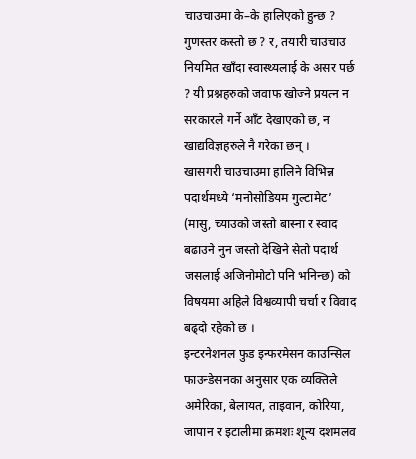चाउचाउमा के–के हालिएको हुन्छ ? गुणस्तर कस्तो छ ? र, तयारी चाउचाउ नियमित खाँदा स्वास्थ्यलाई के असर पर्छ ? यी प्रश्नहरुको जवाफ खोज्ने प्रयत्न न सरकारले गर्ने आँट देखाएको छ, न खाद्यविज्ञहरुले नै गरेका छन् ।
खासगरी चाउचाउमा हालिने विभिन्न पदार्थमध्ये ‘मनोसोडियम गुल्टामेट’ (मासु, च्याउको जस्तो बास्ना र स्वाद बढाउने नुन जस्तो देखिने सेतो पदार्थ जसलाई अजिनोमोटो पनि भनिन्छ) को विषयमा अहिले विश्वव्यापी चर्चा र विवाद बढ्दो रहेको छ ।
इन्टरनेशनल फुड इन्फरमेसन काउन्सिल फाउन्डेसनका अनुसार एक व्यक्तिले अमेरिका, बेलायत, ताइवान, कोरिया, जापान र इटालीमा क्रमशः शून्य दशमलव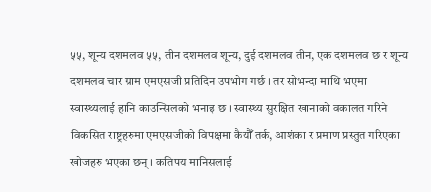५५, शून्य दशमलव ५५, तीन दशमलव शून्य, दुई दशमलव तीन, एक दशमलव छ र शून्य दशमलव चार ग्राम एमएसजी प्रतिदिन उपभोग गर्छ । तर सोभन्दा माथि भएमा स्वास्थ्यलाई हानि काउन्सिलको भनाइ छ । स्वास्थ्य सुरक्षित खानाको वकालत गरिने विकसित राष्ट्रहरुमा एमएसजीको विपक्षमा कैयौँ तर्क, आशंका र प्रमाण प्रस्तुत गरिएका खोजहरु भएका छन् । कतिपय मानिसलाई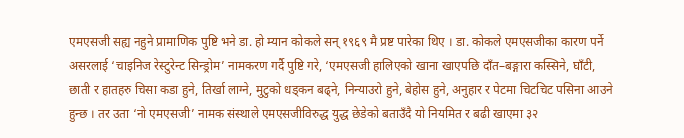एमएसजी सह्य नहुने प्रामाणिक पुष्टि भने डा. हो म्यान कोकले सन् १९६९ मै प्रष्ट पारेका थिए । डा. कोकले एमएसजीका कारण पर्ने असरलाई ‘चाइनिज रेस्टुरेन्ट सिन्ड्रोम’ नामकरण गर्दै पुष्टि गरे, ‘एमएसजी हालिएको खाना खाएपछि दाँत–बङ्गारा कस्सिने, घाँटी, छाती र हातहरु चिसा कडा हुने, तिर्खा लाग्ने, मुटुको धड्कन बढ्ने, निन्याउरो हुने, बेहोस हुने, अनुहार र पेटमा चिटचिट पसिना आउने हुन्छ । तर उता ‘नो एमएसजी’ नामक संस्थाले एमएसजीविरुद्ध युद्ध छेडेको बताउँदै यो नियमित र बढी खाएमा ३२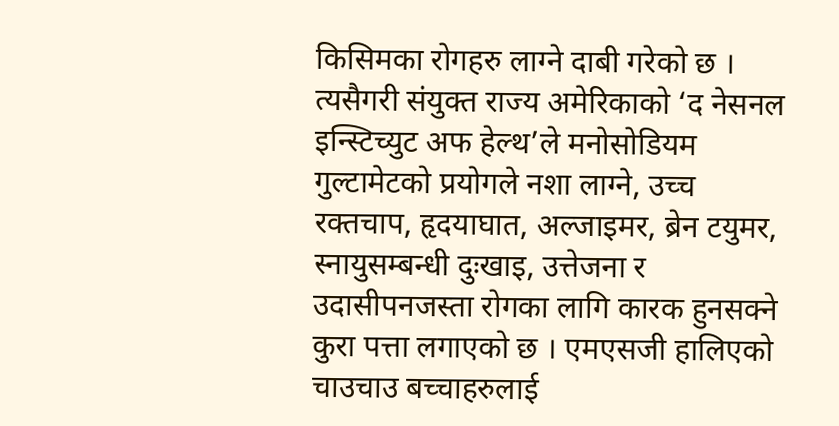किसिमका रोगहरु लाग्ने दाबी गरेको छ । त्यसैगरी संयुक्त राज्य अमेरिकाको ‘द नेसनल इन्स्टिच्युट अफ हेल्थ’ले मनोसोडियम गुल्टामेटको प्रयोगले नशा लाग्ने, उच्च रक्तचाप, हृदयाघात, अल्जाइमर, ब्रेन टयुमर, स्नायुसम्बन्धी दुःखाइ, उत्तेजना र उदासीपनजस्ता रोगका लागि कारक हुनसक्ने कुरा पत्ता लगाएको छ । एमएसजी हालिएको चाउचाउ बच्चाहरुलाई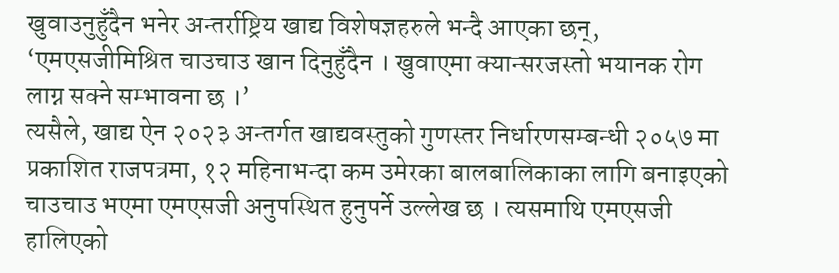खुवाउनुहुँदैन भनेर अन्तर्राष्ट्रिय खाद्य विशेषज्ञहरुले भन्दै आएका छन्, ‘एमएसजीमिश्रित चाउचाउ खान दिनुहुँदैन । खुवाएमा क्यान्सरजस्तो भयानक रोग लाग्न सक्ने सम्भावना छ ।’
त्यसैले, खाद्य ऐन २०२३ अन्तर्गत खाद्यवस्तुको गुणस्तर निर्धारणसम्बन्धी २०५७ मा प्रकाशित राजपत्रमा, १२ महिनाभन्दा कम उमेरका बालबालिकाका लागि बनाइएको चाउचाउ भएमा एमएसजी अनुपस्थित हुनुपर्ने उल्लेख छ । त्यसमाथि एमएसजी हालिएको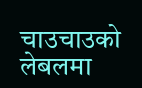चाउचाउको लेबलमा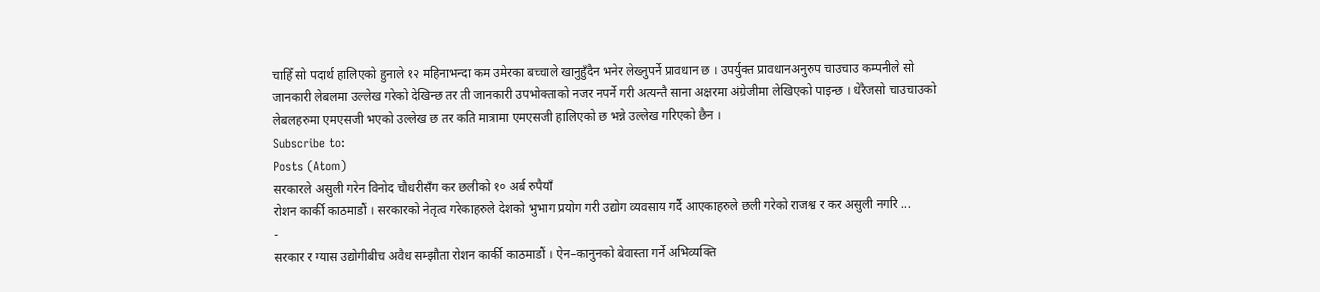चाहिँ सो पदार्थ हालिएको हुनाले १२ महिनाभन्दा कम उमेरका बच्चाले खानुहुँदैन भनेर लेख्नुपर्ने प्रावधान छ । उपर्युक्त प्रावधानअनुरुप चाउचाउ कम्पनीले सो जानकारी लेबलमा उल्लेख गरेको देखिन्छ तर ती जानकारी उपभोक्ताको नजर नपर्ने गरी अत्यन्तै साना अक्षरमा अंग्रेजीमा लेखिएको पाइन्छ । धेरैजसो चाउचाउको लेबलहरुमा एमएसजी भएको उल्लेख छ तर कति मात्रामा एमएसजी हालिएको छ भन्ने उल्लेख गरिएको छैन ।
Subscribe to:
Posts (Atom)
सरकारले असुली गरेन विनोद चौधरीसँग कर छलीको १० अर्ब रुपैयाँ
रोशन कार्की काठमाडौं । सरकारको नेतृत्व गरेकाहरुले देशको भुभाग प्रयोग गरी उद्योग व्यवसाय गर्दै आएकाहरुले छली गरेको राजश्व र कर असुली नगरि ...
-
सरकार र ग्यास उद्योगीबीच अवैध सम्झौता रोशन कार्की काठमाडौं । ऐन–कानुनको बेवास्ता गर्ने अभिव्यक्ति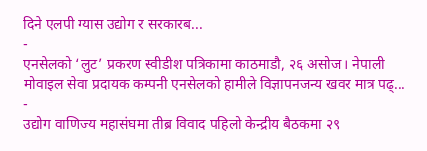दिने एलपी ग्यास उद्योग र सरकारब...
-
एनसेलको ‘लुट’ प्रकरण स्वीडीश पत्रिकामा काठमाडौ, २६ असोज। नेपाली मोवाइल सेवा प्रदायक कम्पनी एनसेलको हामीले विज्ञापनजन्य खवर मात्र पढ्...
-
उद्योग वाणिज्य महासंघमा तीब्र विवाद पहिलो केन्द्रीय बैठकमा २९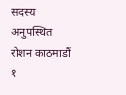सदस्य अनुपस्थित रोशन काठमाडौं १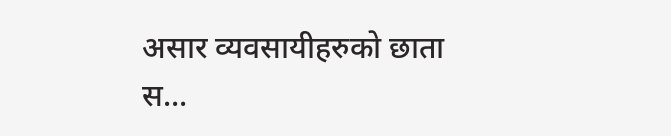असार व्यवसायीहरुको छाता स...